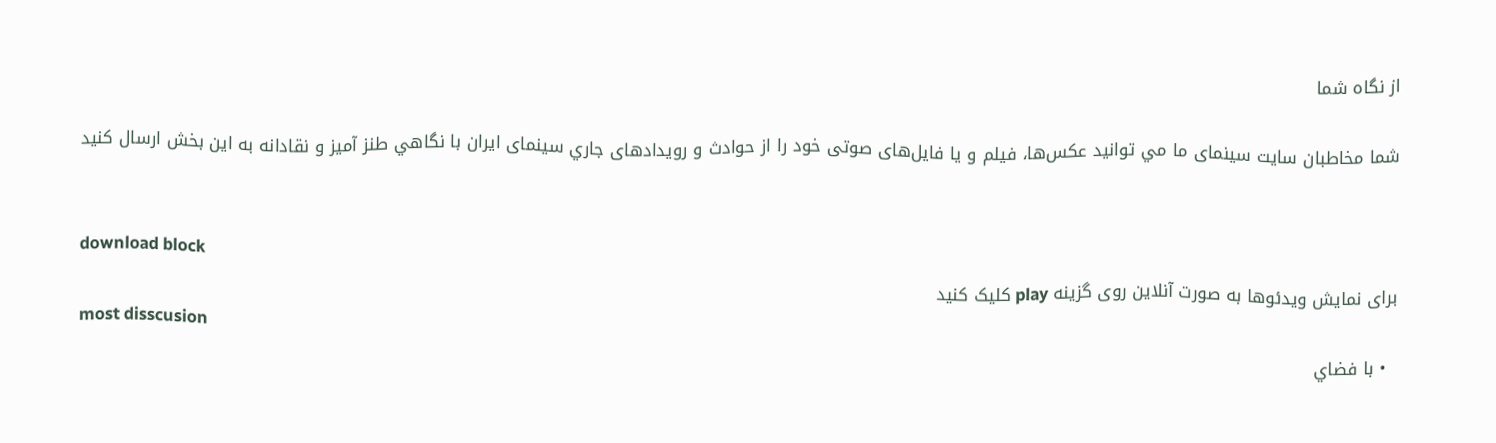از نگاه شما

شما مخاطبان سایت سینمای ما مي توانيد عکس‌ها، فیلم و یا فایل‌های صوتی خود را از حوادث و رويدادهای جاري سینمای ایران با نگاهي طنز آميز و نقادانه به اين بخش ارسال كنيد


download block
برای نمایش ویدئو‌ها به صورت آنلاین روی گزینه play کلیک کنید
most disscusion
  • با فضاي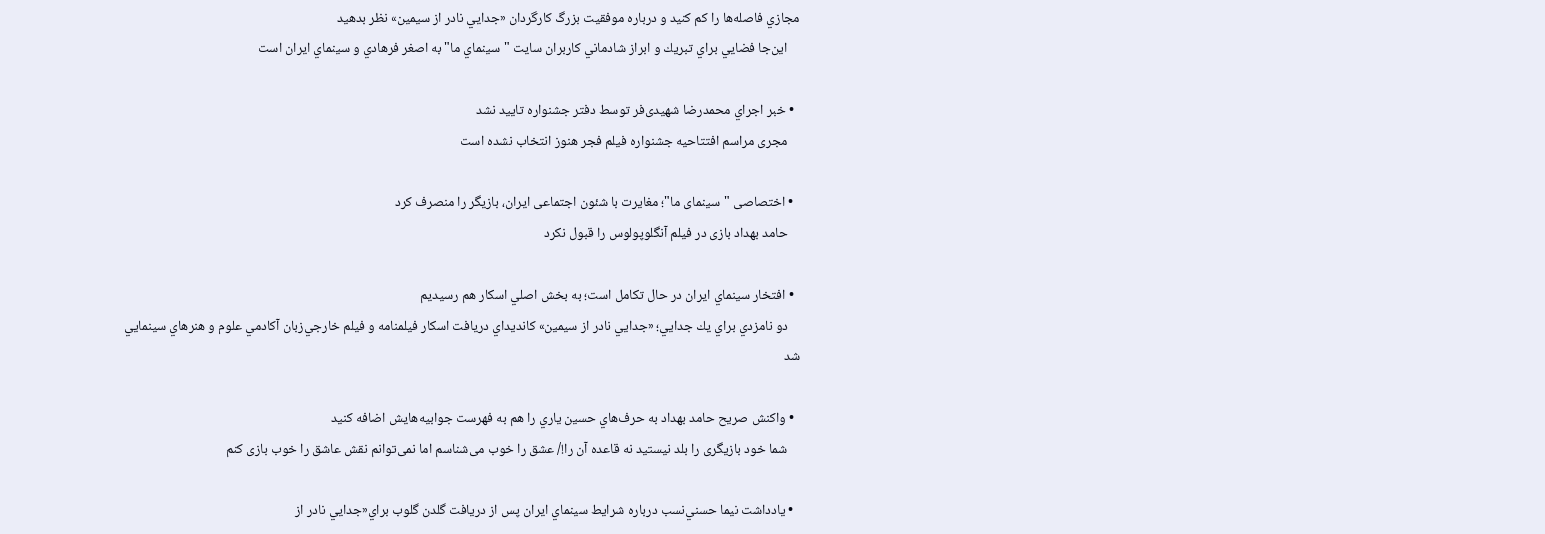مجازي فاصله‌ها را كم كنيد و درباره موفقيت بزرگ كارگردان «جدايي نادر از سيمين» نظر بدهيد
    اين‌جا فضايي براي تبريك و ابراز شادماني‌ كاربران سايت "سينماي ما" به اصغر فرهادي و سينماي ايران است

  • خبر اجراي محمدرضا شهید‌ی‌فر توسط دفتر جشنواره تاييد نشد
    مجری مراسم افتتاحیه جشنواره فیلم فجر هنوز انتخاب نشده است

  • اختصاصی "سینمای ما"؛ مغایرت با شئون اجتماعی ایران، بازیگر را منصرف کرد
    حامد بهداد بازی در فیلم آنگلوپولوس را قبول نکرد

  • افتخار سينماي ايران در حال تكامل است؛ به بخش اصلي اسكار هم رسيديم
    دو نامزدي براي يك جدايي؛ «جدايي نادر از سيمين» كانديداي دريافت اسكار فيلمنامه و فيلم خارجي‌زبان آكادمي علوم و هنرهاي سينمايي شد

  • واكنش صريح حامد بهداد به حرف‌هاي حسين ياري را هم به فهرست جوابيه‌هايش اضافه كنيد
    شما خود بازیگری را بلد نیستید نه قاعده آن را!/ عشق را خوب می‌شناسم اما نمی‌توانم نقش عاشق را خوب بازی کنم

  • يادداشت نيما حسني‌نسب درباره شرايط سينماي ايران پس از دريافت گلدن گلوب براي«جدايي نادر از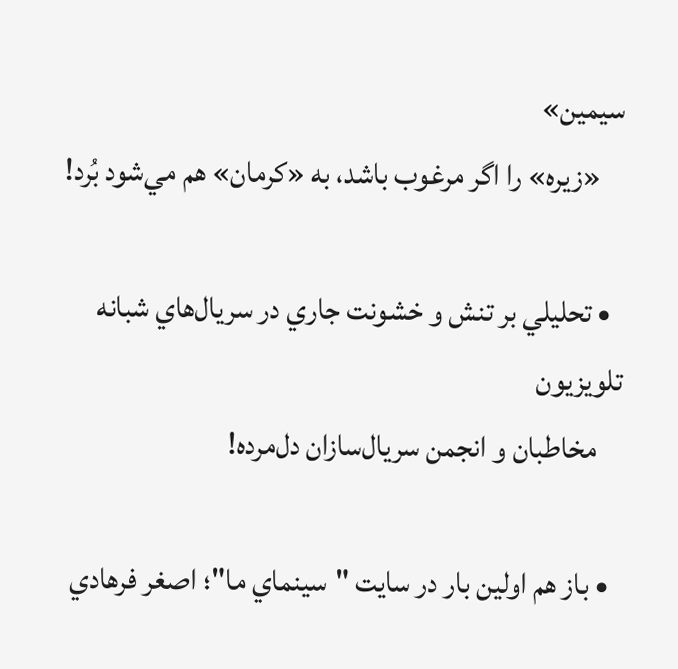سيمين»
    «زيره» را اگر مرغوب باشد، به «كرمان» هم مي‌شود بُرد!

  • تحليلي بر تنش و خشونت جاري در سريال‌هاي شبانه تلويزيون
    مخاطبان و انجمن سریال‌سازان دل‌مرده!

  • باز هم اولين بار در سايت "سينماي ما"؛ اصغر فرهادي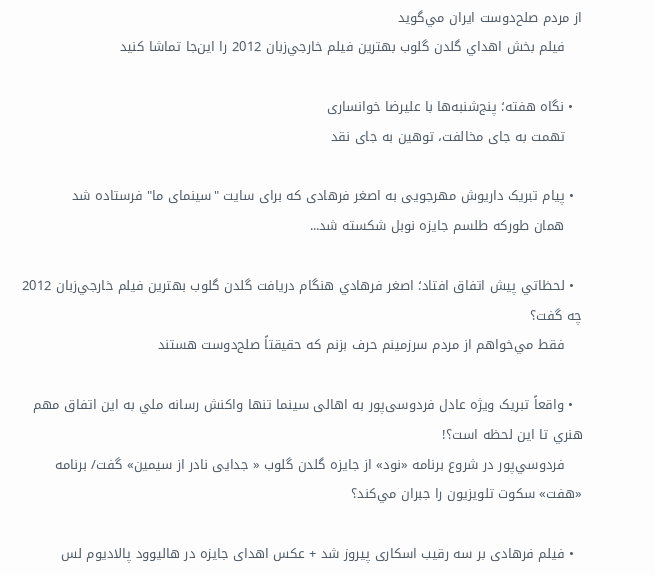از مردم صلح‌دوست‌ ايران مي‌گويد
    فیلم بخش اهداي گلدن گلوب بهترين فيلم خارجي‌زبان 2012 را اين‌جا تماشا كنيد

  • نگاه هفته؛ پنج‌شنبه‌ها با علیرضا خوانساری
    تهمت به جای مخالفت‌، توهین به جای نقد

  • پیام تبریک داریوش مهرجویی به اصغر فرهادی که برای سایت "سینمای ما" فرستاده شد
    همان طورکه طلسم جایزه نوبل شکسته شد...

  • لحظاتي پيش اتفاق افتاد؛ اصغر فرهادي هنگام دريافت گلدن گلوب بهترين فيلم خارجي‌زبان 2012 چه گفت؟
    فقط مي‌خواهم از مردم سرزمينم حرف بزنم كه حقيقتاً صلح‌دوست‌ هستند

  • واقعاً تبریک ویژه عادل فردوسی‌پور به اهالی سینما تنها واكنش رسانه ملي به اين اتفاق مهم هنري تا اين لحظه است؟!
    فردوسي‌پور در شروع برنامه «نود» از جایزه گلدن گلوب « جدایی نادر از سیمین» گفت/ برنامه «هفت» سكوت تلويزيون را جبران مي‌كند؟

  • فیلم فرهادی بر سه رقیب اسکاری پیروز شد + عکس اهدای جایزه در هالیوود پالادیوم لس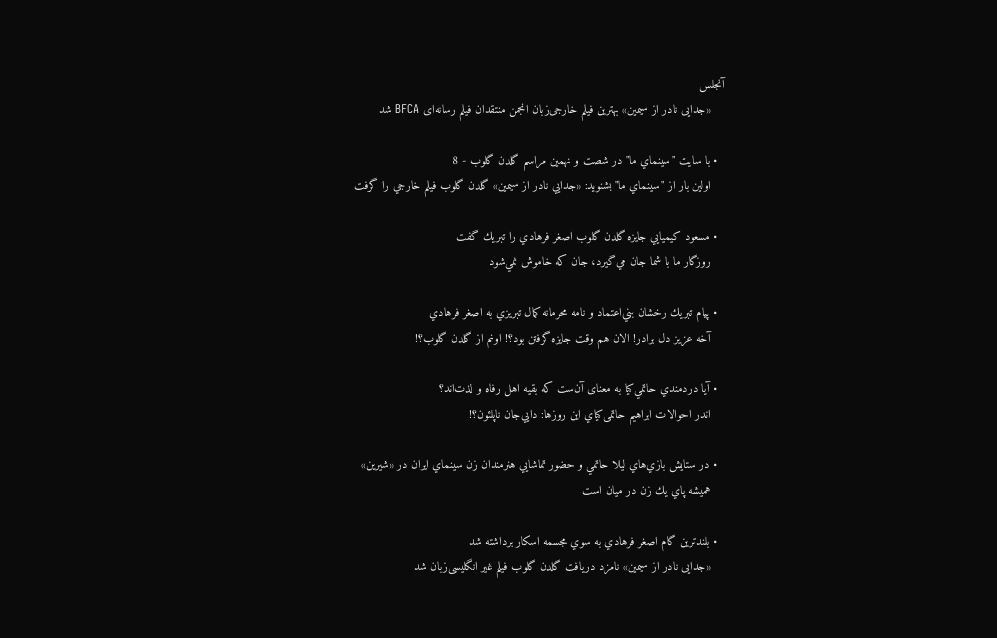آنجلس
    «جدایی نادر از سیمین» بهترین فیلم خارجی‌زبان انجمن منتقدان فیلم رسانه‌‌‌ای BFCA شد

  • با سايت "سينماي ما" در شصت و نهمين مراسم گلدن گلوب - 8
    اولين بار از "سينماي ما" بشنويد: «جدايي نادر از سيمين» گلدن گلوب فيلم خارجي را گرفت

  • مسعود كيميايي جايزه گلدن گلوب اصغر فرهادي را تبريك گفت
    روزگار ما با شما جان مي‌گيرد، جان كه خاموش نمي‌شود

  • پيام تبريك رخشان بني‌اعتماد و نامه محرمانه كمال تبريزي به اصغر فرهادي
    آخه عزیز دل برادر! الان هم وقت جایزه گرفتن بود؟! اونم از گلدن گلوب؟!

  • آیا دردمندي حاتمي‌كيا به معنای آن‌ست که بقیه اهل رفاه و لذت‌اند؟
    اندر احوالات ابراهيم حاتمی‌کیاي این روزها: دايي‌جان ناپلئون؟!

  • در ستايش بازي‌هاي ليلا حاتمي و حضور تماشايي هنرمندان زن سينماي ايران در «شيرين»
    هميشه پاي يك زن در ميان است

  • بلندترين گام اصغر فرهادي به سوي مجسمه اسكار برداشته شد
    «جدایی نادر از سیمین» نامزد دريافت گلدن گلوب فیلم غير انگليسی‌زبان شد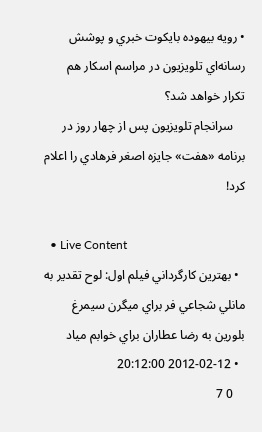• رويه بيهوده بايكوت خبري و پوشش رسانه‌اي تلويزيون در مراسم اسكار هم تكرار خواهد شد؟
    سرانجام تلويزيون پس از چهار روز در برنامه «هفت» جايزه اصغر فرهادي را اعلام كرد!

  • Live Content
  • بهترين كارگرداني فيلم اول: لوح تقدير به مانلي شجاعي فر براي ميگرن سيمرغ بلورين به رضا عطاران براي خوابم مياد
  • 2012-02-12 20:12:00
    0 7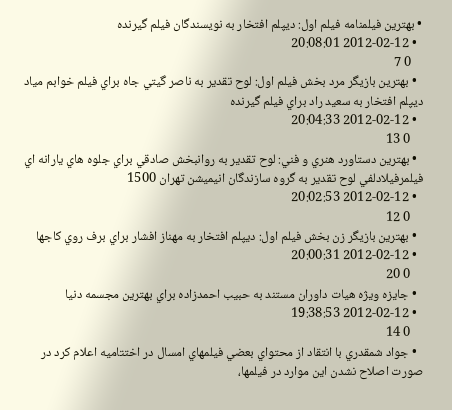• بهترين فيلمنامه فيلم اول: ديپلم افتخار به نويسندگان فيلم گيرنده
  • 2012-02-12 20:08:01
    0 7
  • بهترين بازيگر مرد بخش فيلم اول: لوح تقدير به ناصر گيتي جاه براي فيلم خوابم مياد ديپلم افتخار به سعيد راد براي فيلم گيرنده
  • 2012-02-12 20:04:33
    0 13
  • بهترين دستاورد هنري و فني: لوح تقدير به روانبخش صادقي براي جلوه هاي يارانه اي فيلمرفيلادلفي لوح تقدير به گروه سازندگان انيميشن تهران 1500
  • 2012-02-12 20:02:53
    0 12
  • بهترين بازيگر زن بخش فيلم اول: ديپلم افتخار به مهناز افشار براي برف روي كاجها
  • 2012-02-12 20:00:31
    0 20
  • جايزه ويژه هيات داوران مستند به حبيب احمدزاده براي بهترين مجسمه دنيا
  • 2012-02-12 19:38:53
    0 14
  • جواد شمقدري با انتقاد از محتواي بعضي فيلمهاي امسال در اختتاميه اعلام كرد در صورت اصلاح نشدن اين موارد در فيلمها،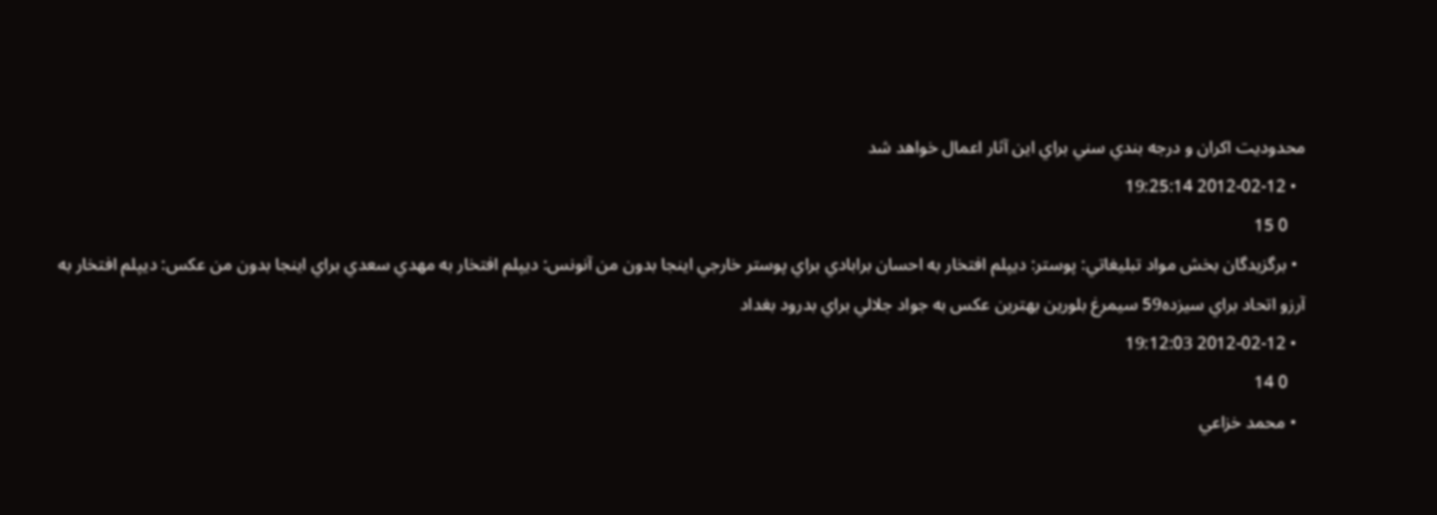محدوديت اكران و درجه بندي سني براي اين آثار اعمال خواهد شد
  • 2012-02-12 19:25:14
    0 15
  • برگزيدگان بخش مواد تبليغاتي: پوستر: ديپلم افتخار به احسان برابادي براي پوستر خارجي اينجا بدون من آنونس: ديپلم افتخار به مهدي سعدي براي اينجا بدون من عكس: ديپلم افتخار به آرزو اتحاد براي سيزده59 سيمرغ بلورين بهترين عكس به جواد جلالي براي بدرود بغداد
  • 2012-02-12 19:12:03
    0 14
  • محمد خزاعي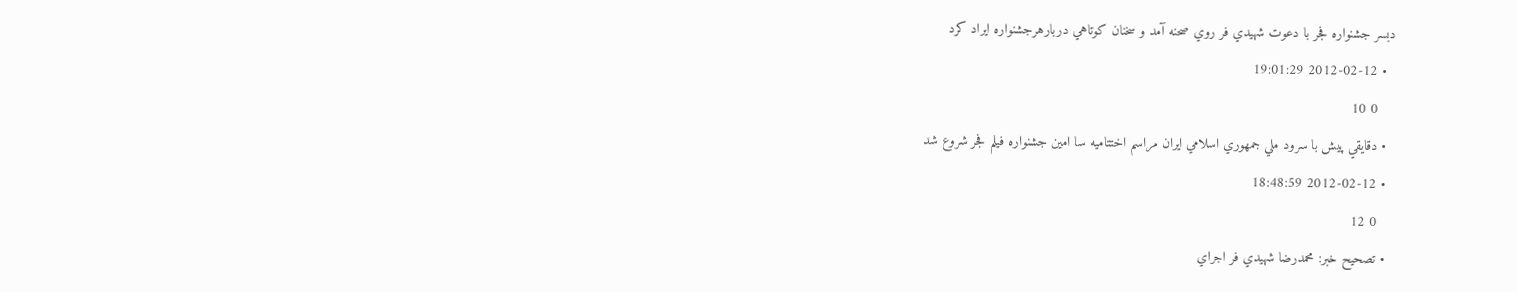دبسر جشنواره فجر با دعوت شهيدي فر روي صحنه آمد و سخنان كوتاهي دربارهرجشنواره ايراد كرد
  • 2012-02-12 19:01:29
    0 10
  • دقايقي پيش با سرود ملي جمهوري اسلامي ايران مراسم اختتاميه سا امين جشنواره فيلم فجر شروع شد
  • 2012-02-12 18:48:59
    0 12
  • تصحيح خبر: محمدرضا شهيدي فر اجراي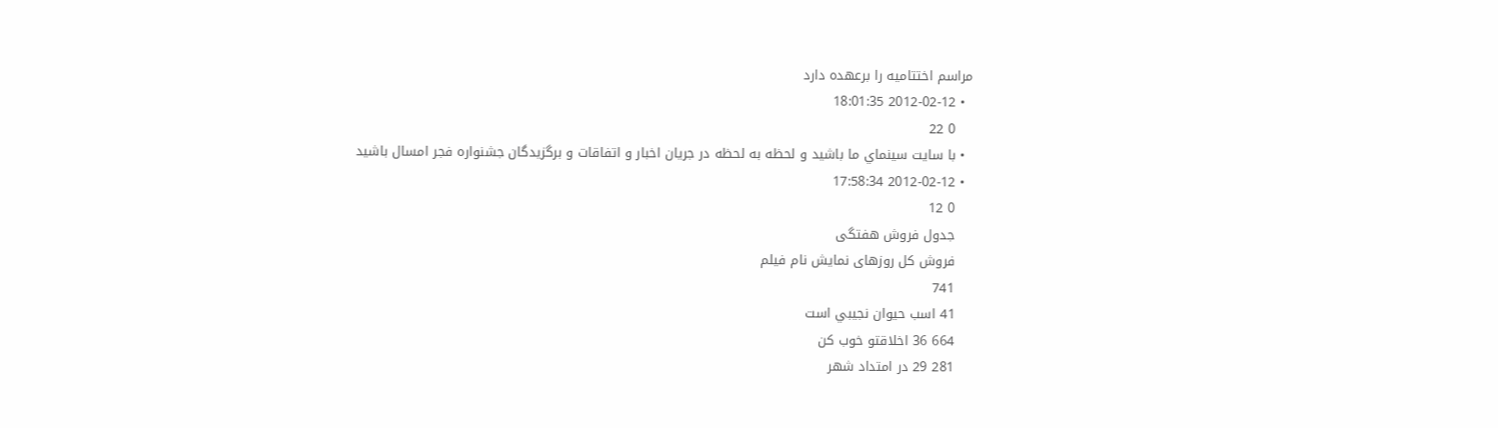مراسم اختتاميه را برعهده دارد
  • 2012-02-12 18:01:35
    0 22
  • با سايت سينماي ما باشيد و لحظه به لحظه در جريان اخبار و اتفاقات و برگزيدگان جشنواره فجر امسال باشيد
  • 2012-02-12 17:58:34
    0 12
    جدول فروش هفتگی
    فروش کل روزهای نمایش نام فیلم
    741
    41 اسب حيوان نجيبي است
    664 36 اخلاقتو خوب كن
    281 29 در امتداد شهر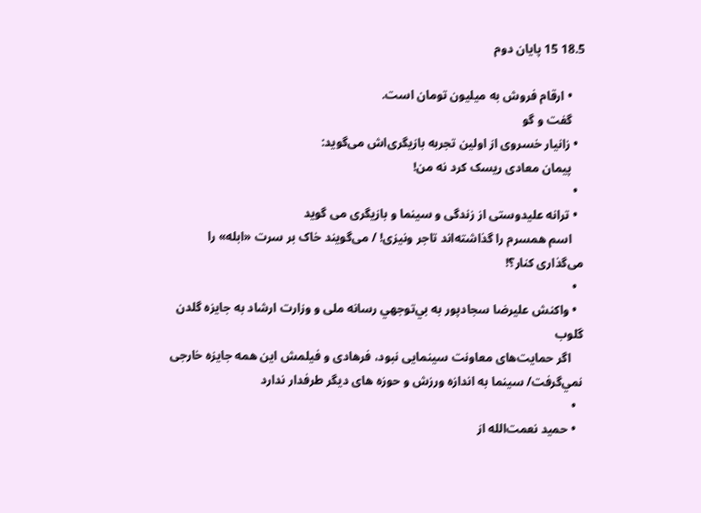18.5 15 پايان دوم

    • ارقام فروش به میلیون تومان است.
    گفت و گو
  • زانیار خسروی از اولین تجربه بازیگری‌اش می‌گوید:
    پیمان معادی ریسک کرد نه من!
  •
  • ترانه علیدوستی از زندگی و سینما و بازیگری می گوید
    اسم همسرم را گذاشته‌اند تاجر ونیزی! / می‌گویند خاک بر سرت «ابله» را می‌گذاری کنار؟!
  •
  • واكنش عليرضا سجادپور به بي‌توجهي رسانه ملی و وزارت ارشاد به جايزه گلدن گلوب
    اگر حمایت‌های معاونت سینمایی نبود، فرهادی و فیلمش این همه جایزه خارجی نمي‌گرفت/ سینما به ‌اندازه ورزش و حوزه های دیگر طرفدار ندارد
  •
  • حمید نعمت‌الله از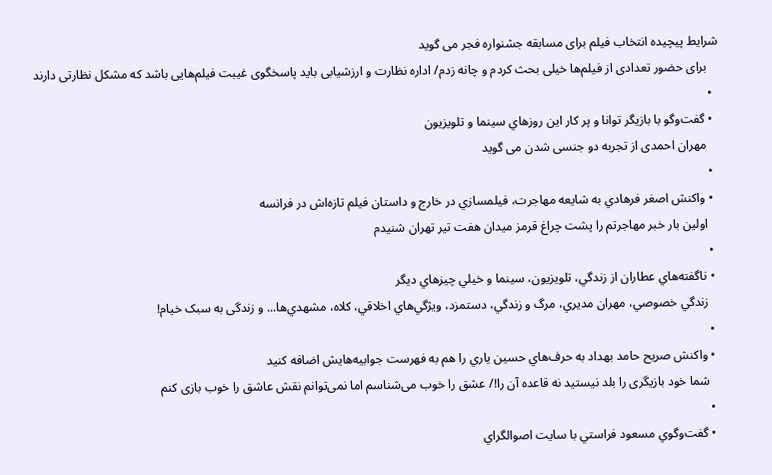شرایط پیچیده انتخاب فیلم برای مسابقه جشنواره فجر می گوید
    برای حضور تعدادی از فیلم‌ها خیلی بحث کردم و چانه زدم/ اداره نظارت و ارزشیابی باید پاسخگوی غیبت فیلم‌هایی باشد که مشکل نظارتی دارند
  •
  • گفت‌وگو با بازيگر توانا و پر كار اين روزهاي سينما و تلويزيون
    مهران احمدی از تجربه دو جنسی شدن می گوید
  •
  • واكنش اصغر فرهادي به شايعه مهاجرت، فيلمسازي در خارج و داستان فيلم تازه‌اش در فرانسه
    اولين بار خبر مهاجرتم را پشت چراغ قرمز ميدان هفت تير تهران شنيدم
  •
  • ناگفته‌هاي عطاران از زندگي، تلويزيون، سينما و خيلي چيزهاي ديگر
    زندگي خصوصي، مهران مديري، مرگ و زندگي، دستمزد، ويژگي‌هاي اخلاقي، كلاه، مشهدي‌ها... و زندگی به سبک خیام!
  •
  • واكنش صريح حامد بهداد به حرف‌هاي حسين ياري را هم به فهرست جوابيه‌هايش اضافه كنيد
    شما خود بازیگری را بلد نیستید نه قاعده آن را!/ عشق را خوب می‌شناسم اما نمی‌توانم نقش عاشق را خوب بازی کنم
  •
  • گفت‌وگوي مسعود فراستي با سايت اصوالگراي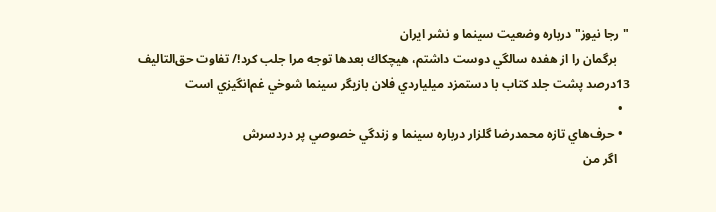"رجا نيوز" درباره وضعيت سينما و نشر ايران
    برگمان را از هفده سالگي دوست داشتم، هيچكاك بعدها توجه مرا جلب كرد!/ تفاوت حق‌التاليف 13درصد پشت جلد كتاب با دستمزد ميلياردي فلان بازيگر سينما شوخي غم‌انگيزي است
  •
  • حرف‌هاي تازه محمدرضا گلزار درباره سينما و زندگي خصوصي‌ پر دردسرش
    اگر من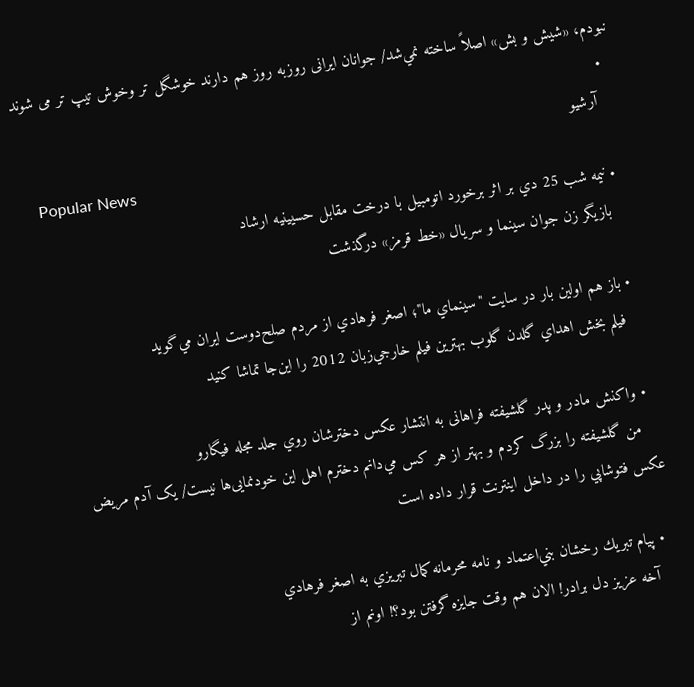نبودم، «شيش و بش» اصلاً ساخته نمي‌شد/ جوانان ایرانی روزبه روز هم دارند خوشگل تر وخوش تیپ تر می شوند
  •
    آرشيو
    Popular News
  • نيمه شب 25 دي بر اثر برخورد اتومبيل با درخت مقابل حسیینیه ارشاد
    بازيگر زن جوان سينما و سريال «خط قرمز» درگذشت

  • باز هم اولين بار در سايت "سينماي ما"؛ اصغر فرهادي از مردم صلح‌دوست‌ ايران مي‌گويد
    فیلم بخش اهداي گلدن گلوب بهترين فيلم خارجي‌زبان 2012 را اين‌جا تماشا كنيد

  • واکنش مادر و پدر گلشیفته فراهانی به انتشار عکس‌ دخترشان روي جلد مجله فيگارو
    من گلشیفته را بزرگ کردم و بهتر از هر کس مي‌دانم دخترم اهل این خودنمایی‌ها نیست/ يک آدم مریض عکس فتوشاپي را در داخل اینترنت قرار داده است

  • پيام تبريك رخشان بني‌اعتماد و نامه محرمانه كمال تبريزي به اصغر فرهادي
    آخه عزیز دل برادر! الان هم وقت جایزه گرفتن بود؟! اونم از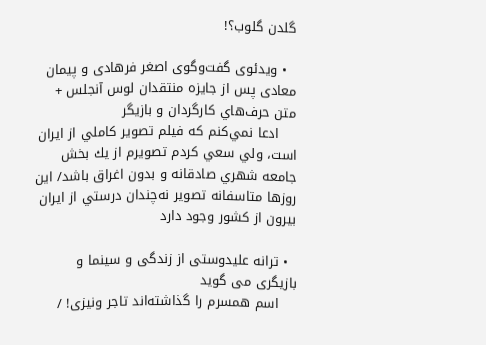گلدن گلوب؟!

  • ویدئوی گفت‌و‌گوی اصغر فرهادی و پیمان معادی پس از جايزه منتقدان لوس آنجلس + متن حرف‌هاي كارگردان و بازيگر
    ادعا نمي‌كنم كه فيلم تصوير كاملي از ايران است، ولي سعي كردم تصويرم از يك بخش جامعه شهري صادقانه و بدون اغراق باشد/ اين روزها متاسفانه تصوير نه‌چندان درستي از ايران بيرون از كشور وجود دارد

  • ترانه علیدوستی از زندگی و سینما و بازیگری می گوید
    اسم همسرم را گذاشته‌اند تاجر ونیزی! /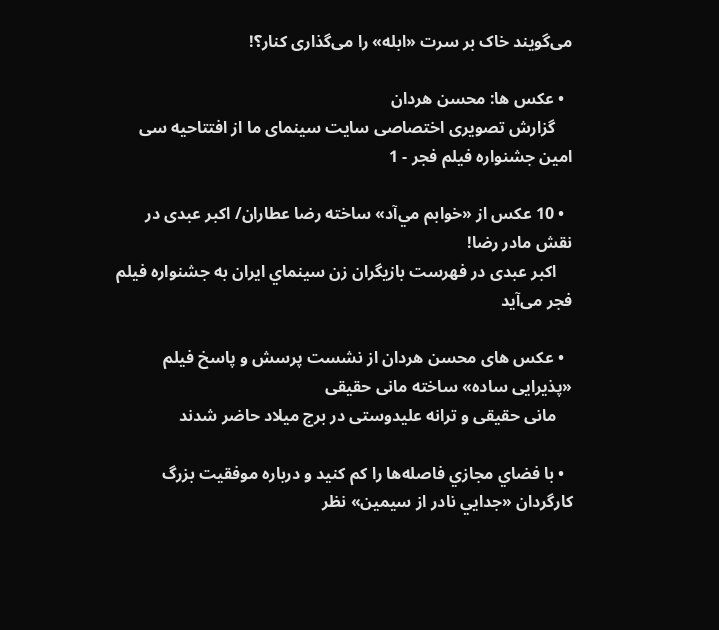می‌گویند خاک بر سرت «ابله» را می‌گذاری کنار؟!

  • عکس ها: محسن هردان
    گزارش تصویری اختصاصی سایت سینمای ما از افتتاحیه سی امین جشنواره فیلم فجر - 1

  • 10 عكس از «خوابم مي‌آد» ساخته رضا عطاران/ اکبر عبدی در نقش مادر رضا!
    اکبر عبدی در فهرست بازيگران زن سينماي ايران به جشنواره فیلم فجر می‌آيد

  • عکس های محسن هردان از نشست پرسش و پاسخ فیلم «پذیرایی ساده» ساخته مانی حقیقی
    مانی حقیقی و ترانه علیدوستی در برج میلاد حاضر شدند

  • با فضاي مجازي فاصله‌ها را كم كنيد و درباره موفقيت بزرگ كارگردان «جدايي نادر از سيمين» نظر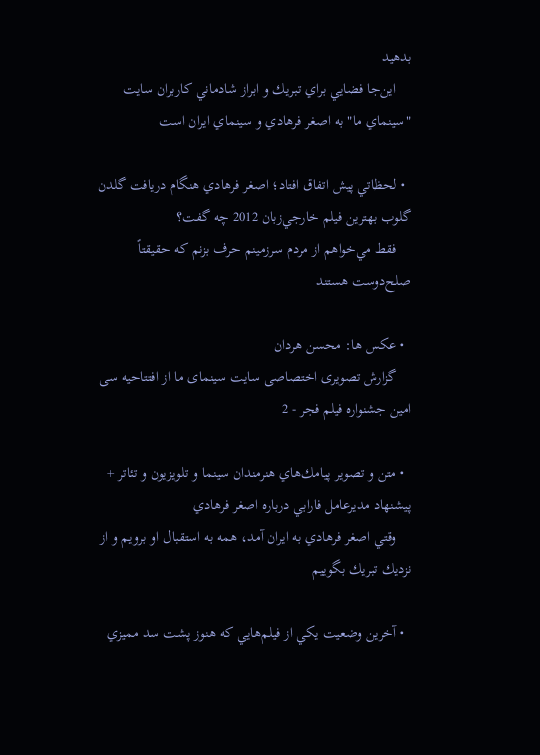بدهيد
    اين‌جا فضايي براي تبريك و ابراز شادماني‌ كاربران سايت "سينماي ما" به اصغر فرهادي و سينماي ايران است

  • لحظاتي پيش اتفاق افتاد؛ اصغر فرهادي هنگام دريافت گلدن گلوب بهترين فيلم خارجي‌زبان 2012 چه گفت؟
    فقط مي‌خواهم از مردم سرزمينم حرف بزنم كه حقيقتاً صلح‌دوست‌ هستند

  • عکس ها: محسن هردان
    گزارش تصویری اختصاصی سایت سینمای ما از افتتاحیه سی امین جشنواره فیلم فجر - 2

  • متن و تصوير پيامك‌هاي هنرمندان سينما و تلويزيون و تئاتر + پيشنهاد مديرعامل فارابي درباره اصغر فرهادي
    وقتي اصغر فرهادي به ايران آمد، همه به استقبال او برويم و از نزديك تبريك بگوييم

  • آخرين وضعيت يكي از فيلم‌هايي كه هنوز پشت سد مميزي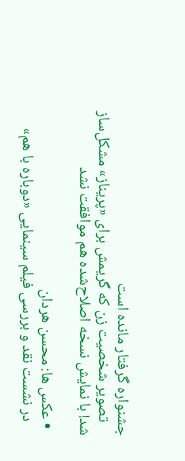جشنواره گرفتار مانده است
    تصوير شخصيت زن كه گريمش برای «پریناز» مشکل‌ساز شد! با نمایش نسخه اصلاح‌شده هم موافقت نشد

  • عکس ها: محسن هردان
    در نشست نقد و بررسی فیلم سینمایی «دوباره با هم»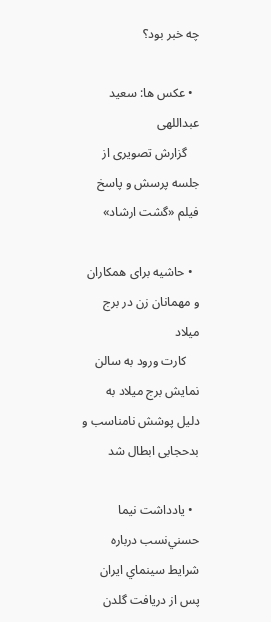چه خبر بود؟

  • عکس ها: سعید عبداللهی
    گزارش تصویری از جلسه پرسش و پاسخ فیلم «گشت ارشاد»

  • حاشیه برای همکاران و مهمانان زن در برج میلاد
    کارت ورود به سالن نمایش برج میلاد به دلیل پوشش نامناسب و بدحجابی ابطال شد

  • يادداشت نيما حسني‌نسب درباره شرايط سينماي ايران پس از دريافت گلدن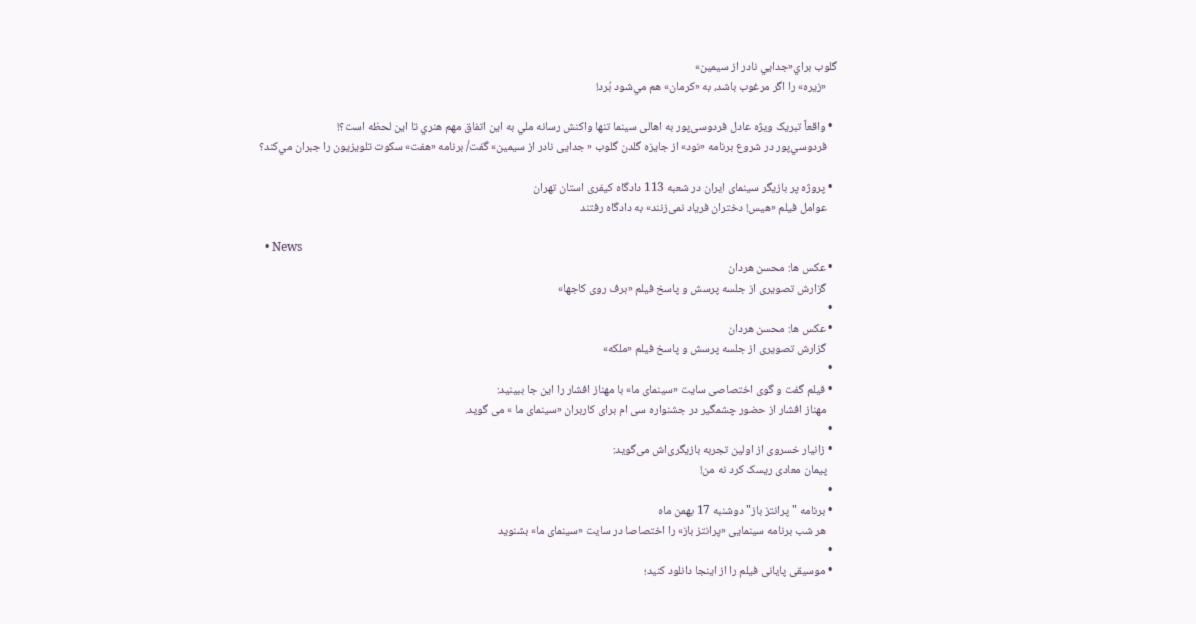گلوب براي«جدايي نادر از سيمين»
    «زيره» را اگر مرغوب باشد، به «كرمان» هم مي‌شود بُرد!

  • واقعاً تبریک ویژه عادل فردوسی‌پور به اهالی سینما تنها واكنش رسانه ملي به اين اتفاق مهم هنري تا اين لحظه است؟!
    فردوسي‌پور در شروع برنامه «نود» از جایزه گلدن گلوب « جدایی نادر از سیمین» گفت/ برنامه «هفت» سكوت تلويزيون را جبران مي‌كند؟

  • پروژه پر بازیگر سینمای ایران در شعبه 113 دادگاه کیفری استان تهران
    عوامل فیلم «هیس! دختران فریاد نمی‌زنند» به دادگاه رفتند

  • News
  • عکس ها: محسن هردان
    گزارش تصویری از جلسه پرسش و پاسخ فیلم «برف روی کاجها»
  •
  • عکس ها: محسن هردان
    گزارش تصویری از جلسه پرسش و پاسخ فیلم «ملکه»
  •
  • فیلم گفت و گوی اختصاصی سایت «سینمای ما» با مهناز افشار را این جا ببینید:
    مهناز افشار از حضور چشمگیر در جشنواره سی ام برای کاربران «سینمای ما » می گوید.
  •
  • زانیار خسروی از اولین تجربه بازیگری‌اش می‌گوید:
    پیمان معادی ریسک کرد نه من!
  •
  • برنامه "پرانتز باز" دوشنبه 17 بهمن ماه
    هر شب برنامه سینمایی «پرانتز باز» را اختصاصا در سایت «سینمای ما» بشنوید
  •
  • موسیقی پایانی فیلم را از اینجا دانلود کنید؛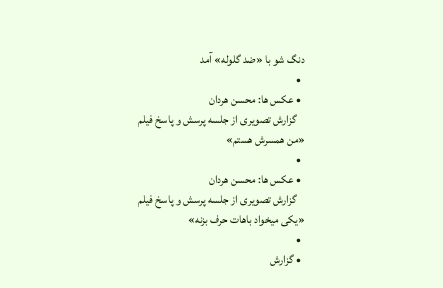دنگ شو با «ضد گلوله» آمد
  •
  • عکس ها: محسن هردان
    گزارش تصویری از جلسه پرسش و پاسخ فیلم «من همسرش هستم»
  •
  • عکس ها: محسن هردان
    گزارش تصویری از جلسه پرسش و پاسخ فیلم «یکی میخواد باهات حرف بزنه»
  •
  • گزارش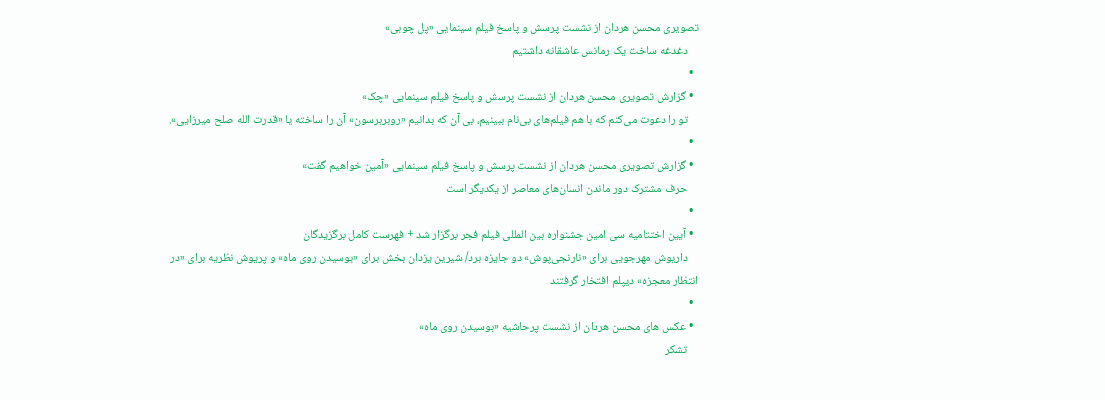تصویری محسن هردان از نشست پرسش و پاسخ فیلم سینمایی «پل چوبی»
    دغدغه ساخت یک رمانس عاشقانه داشتیم
  •
  • گزارش تصویری محسن هردان از نشست پرسش و پاسخ فیلم سینمایی «چک»
    تو را دعوت می‌کنم که با هم فیلم‌های بی‌نام ببینیم، بی آن که بدانیم «روبربرسون» آن را ساخته یا «قدرت الله صلح میرزایی».
  •
  • گزارش تصویری محسن هردان از نشست پرسش و پاسخ فیلم سینمایی «آمین خواهیم گفت»
    حرف مشترک دور ماندن انسان‌های معاصر از یکدیگر است
  •
  • آیین اختتامیه سی امین جشنواره بین المللی فیلم فجر برگزار شد + فهرست کامل برگزیدگان
    داریوش مهرجویی برای «نارنجی‌پوش» دو جایزه برد/ شیرین یزدان بخش برای «بوسیدن روی ماه» و پریوش نظریه برای «در انتظار معجزه» دیپلم افتخار گرفتند
  •
  • عکس های محسن هردان از نشست پرحاشیه «بوسیدن روی ماه»
    تشکر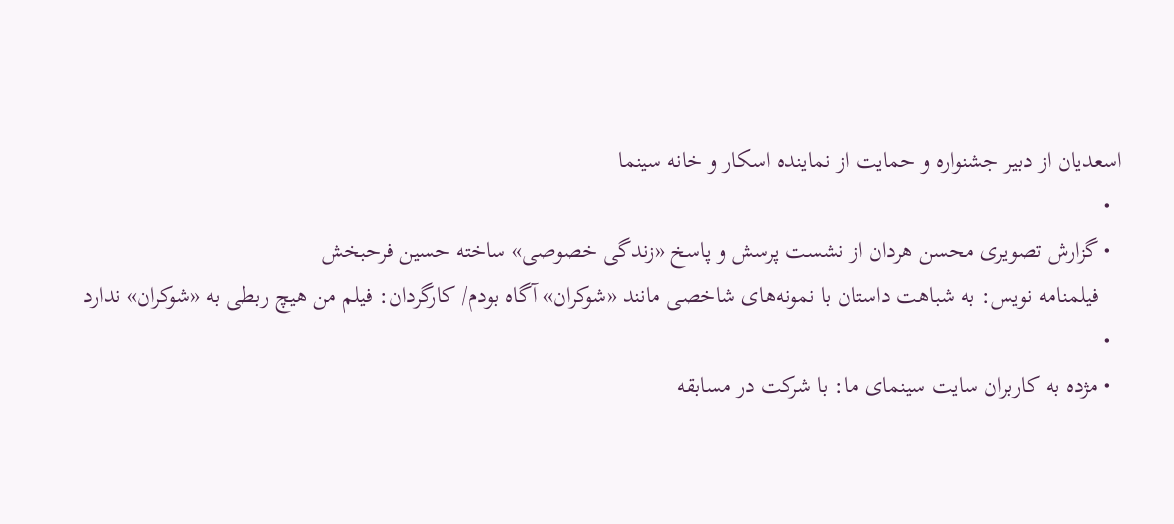اسعدیان از دبیر جشنواره و حمایت از نماینده اسکار و خانه سینما
  •
  • گزارش تصویری محسن هردان از نشست پرسش و پاسخ «زندگی خصوصی» ساخته حسین فرحبخش
    فیلمنامه نویس: به شباهت داستان با نمونه‌های شاخصی مانند «شوکران» آگاه بودم/ کارگردان: فیلم من هیچ ربطی به «شوکران» ندارد
  •
  • مژده به کاربران سایت سینمای ما: با شرکت در مسابقه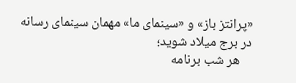«پرانتز باز» و «سینمای ما» مهمان سینمای رسانه در برج میلاد شوید؛
    هر شب برنامه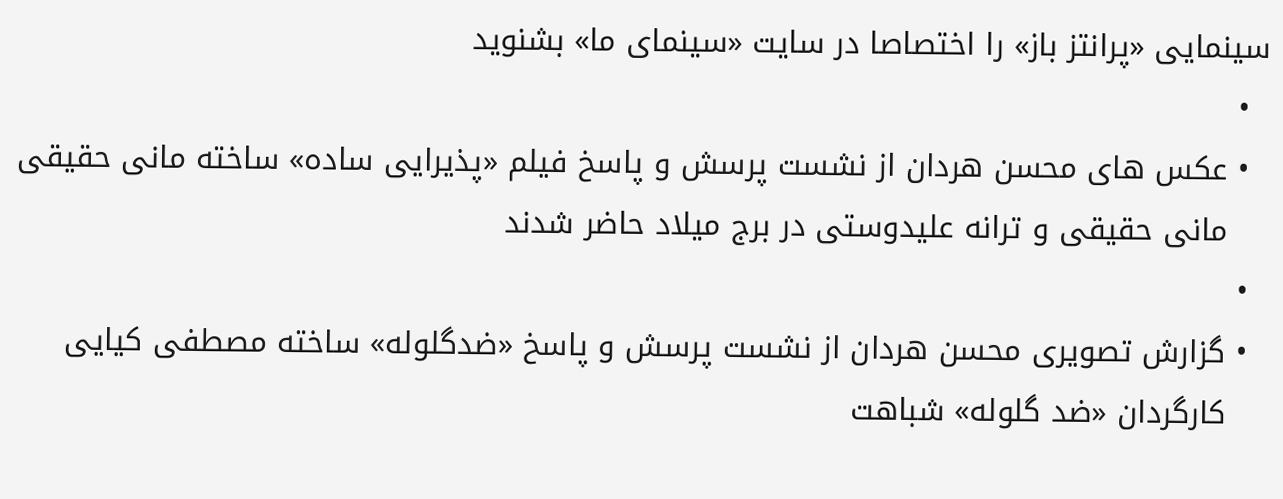سینمایی «پرانتز باز» را اختصاصا در سایت «سینمای ما» بشنوید
  •
  • عکس های محسن هردان از نشست پرسش و پاسخ فیلم «پذیرایی ساده» ساخته مانی حقیقی
    مانی حقیقی و ترانه علیدوستی در برج میلاد حاضر شدند
  •
  • گزارش تصویری محسن هردان از نشست پرسش و پاسخ «ضدگلوله» ساخته مصطفی کیایی
    کارگردان «ضد گلوله» شباهت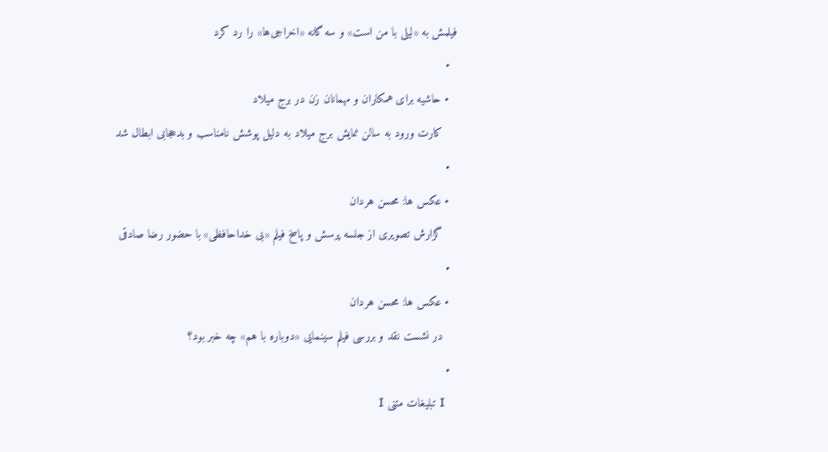فیلمش به «لیلی با من است» و سه گانه «اخراجی‌ها» را رد کرد
  •
  • حاشیه برای همکاران و مهمانان زن در برج میلاد
    کارت ورود به سالن نمایش برج میلاد به دلیل پوشش نامناسب و بدحجابی ابطال شد
  •
  • عکس ها: محسن هردان
    گزارش تصویری از جلسه پرسش و پاسخ فیلم «بی خداحافظی» با حضور رضا صادقی
  •
  • عکس ها: محسن هردان
    در نشست نقد و بررسی فیلم سینمایی «دوباره با هم» چه خبر بود؟
  •
    I تبلیغات متنی I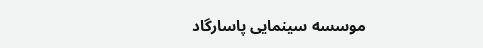موسسه سینمایی پاسارگاد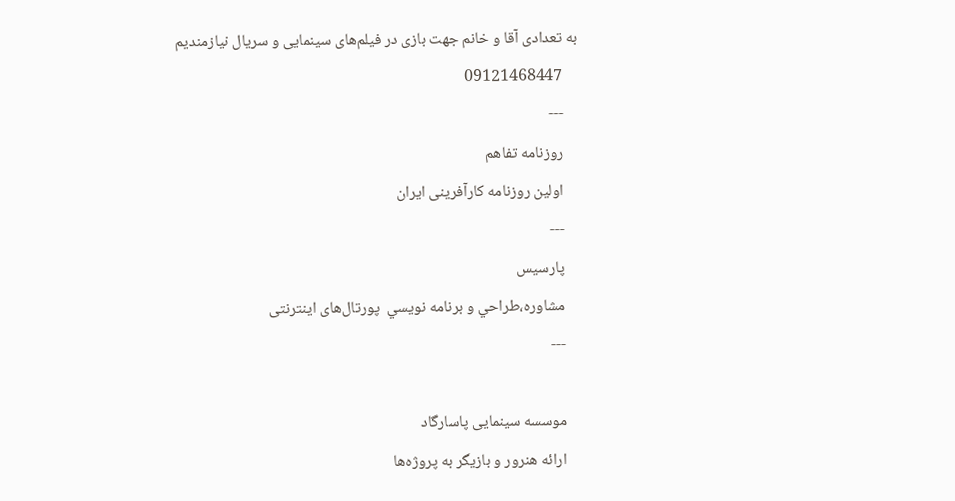به تعدادی آقا و خانم جهت بازی در فیلم‌های سینمایی و سریال نیازمندیم
    09121468447
    ---
    روزنامه تفاهم
    اولین روزنامه کارآفرینی ایران
    ---
    پارسيس
    مشاوره،طراحي و برنامه نويسي  پورتال‌های اینترنتی
    ---

    موسسه سینمایی پاسارگاد
    ارائه هنرور و بازیگر به پروژه‌ها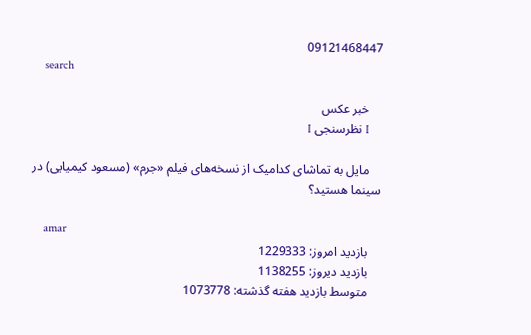09121468447
    search

    خبر عكس
    I نظرسنجی I

    مایل به تماشای کدامیک از نسخه‌های فیلم «جرم» (مسعود کیمیایی) در سینما هستید؟

    amar
    بازديد امروز: 1229333
    بازديد ديروز: 1138255
    متوسط بازديد هفته گذشته: 1073778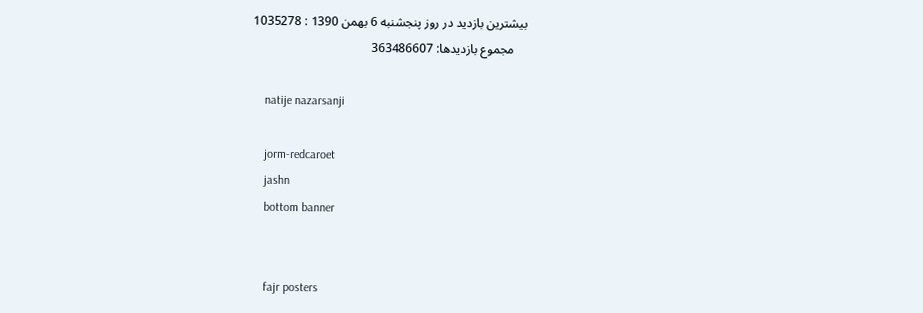بیشترین بازدید در روز ‌پنجشنبه 6 بهمن 1390 : 1035278
    مجموع بازديدها: 363486607

    natije nazarsanji

    jorm-redcaroet
    jashn
    bottom banner


    fajr posters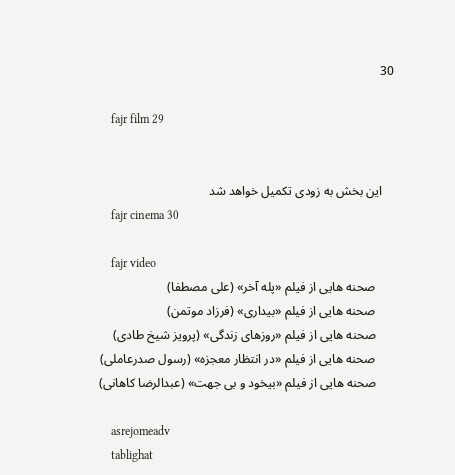30

    fajr film 29


    این بخش به زودی تکمیل خواهد شد
    fajr cinema 30

    fajr video
      صحنه هایی از فیلم «پله آخر» (علی مصطفا)
      صحنه هایی از فیلم «بیداری» (فرزاد موتمن)
      صحنه هایی از فیلم «روزهای زندگی» (پرویز شیخ طادی)
      صحنه هایی از فیلم «در انتظار معجزه» (رسول صدرعاملی)
      صحنه هایی از فیلم «بیخود و بی جهت» (عبدالرضا کاهانی)

    asrejomeadv
    tablighat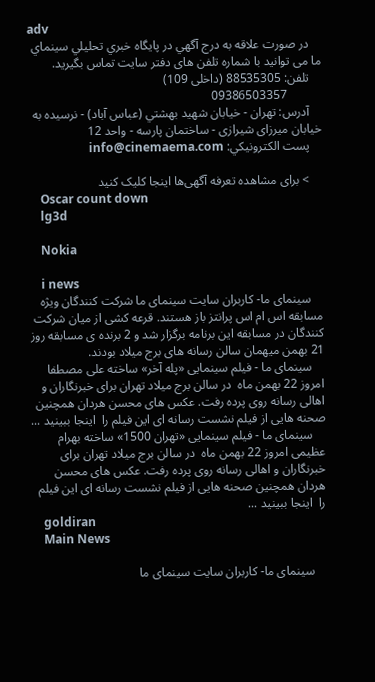adv
    در صورت علاقه به درج آگهي در پايگاه خبري تحليلي سينماي ما می توانید با شماره تلفن های دفتر سایت تماس بگیرید.
    تلفن: 88535305 (داخلی 109)
           09386503357
    آدرس: تهران - خيابان شهيد بهشتي (عباس آباد) - نرسیده به خیابان میرزای شیرازی - ساختمان پارسه - واحد 12
    پست الكترونيكي: info@cinemaema.com

    > برای مشاهده تعرفه آگهی‌ها اینجا کلیک کنید
    Oscar count down
    lg3d

    Nokia

    i news
    سینمای ما- کاربران سایت سینمای ما شرکت کنندگان ویژه مسابقه اس ام اس پرانتز باز هستند. قرعه کشی از میان شرکت کنندگان در مسابقه این برنامه برگزار شد و 2 برنده ی مسابقه روز 21 بهمن میهمان سالن رسانه های برج میلاد بودند.
    سینمای ما - فیلم سینمایی «پله آخر» ساخته علی مصطفا امروز 22 بهمن ماه  در سالن برج میلاد تهران برای خبرنگاران و اهالی رسانه روی پرده رفت. عکس های محسن هردان همچنین صحنه هایی از فیلم نشست رسانه ای این فیلم را  اینجا ببینید ...
    سینمای ما - فیلم سینمایی «تهران 1500» ساخته بهرام عظیمی امروز 22 بهمن ماه  در سالن برج میلاد تهران برای خبرنگاران و اهالی رسانه روی پرده رفت. عکس های محسن هردان همچنین صحنه هایی از فیلم نشست رسانه ای این فیلم را  اینجا ببینید ...
    goldiran
    Main News

    سینمای ما- کاربران سایت سینمای ما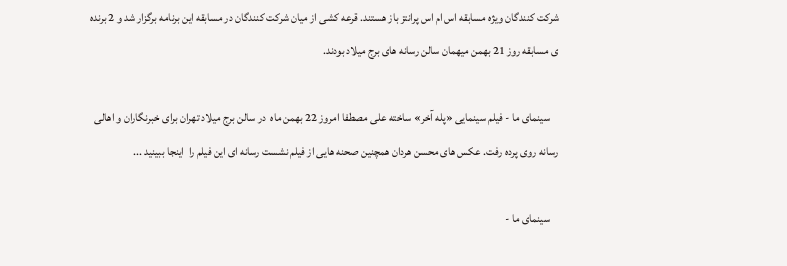شرکت کنندگان ویژه مسابقه اس ام اس پرانتز باز هستند. قرعه کشی از میان شرکت کنندگان در مسابقه این برنامه برگزار شد و 2 برنده ی مسابقه روز 21 بهمن میهمان سالن رسانه های برج میلاد بودند.

    سینمای ما - فیلم سینمایی «پله آخر» ساخته علی مصطفا امروز 22 بهمن ماه  در سالن برج میلاد تهران برای خبرنگاران و اهالی رسانه روی پرده رفت. عکس های محسن هردان همچنین صحنه هایی از فیلم نشست رسانه ای این فیلم را  اینجا ببینید ...

    سینمای ما -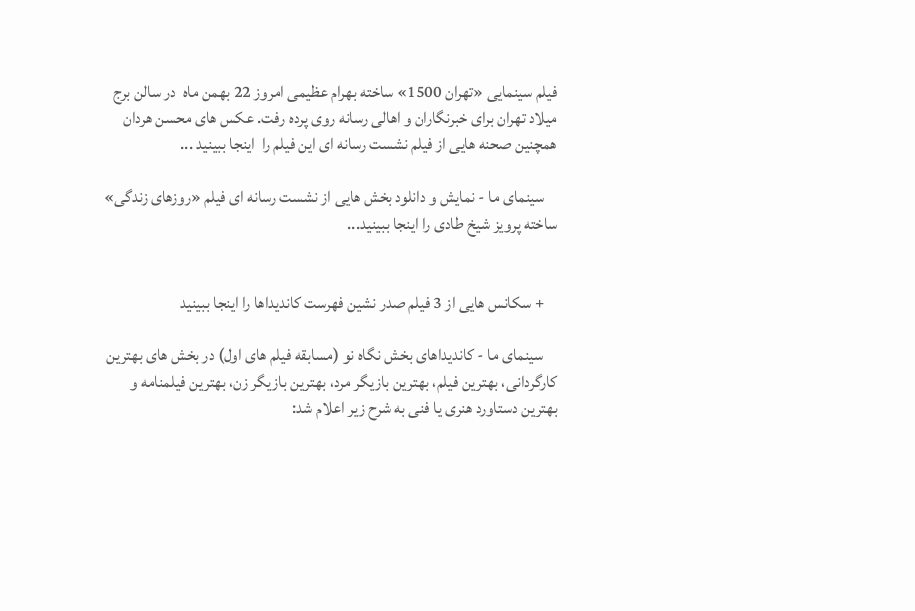فیلم سینمایی «تهران 1500» ساخته بهرام عظیمی امروز 22 بهمن ماه  در سالن برج میلاد تهران برای خبرنگاران و اهالی رسانه روی پرده رفت. عکس های محسن هردان همچنین صحنه هایی از فیلم نشست رسانه ای این فیلم را  اینجا ببینید ...

    سینمای ما - نمایش و دانلود بخش هایی از نشست رسانه ای فیلم «روزهای زندگی» ساخته پرویز شیخ طادی را اینجا ببینید...


    + سکانس هایی از 3 فیلم صدر نشین فهرست کاندیداها را اینجا ببینید

    سینمای ما - کاندیداهای بخش نگاه نو (مسابقه فیلم های اول) در بخش های بهترین کارگردانی، بهترین فیلم، بهترین بازیگر مرد، بهترین بازیگر زن، بهترین فیلمنامه و بهترین دستاورد هنری یا فنی به شرح زیر اعلام شد: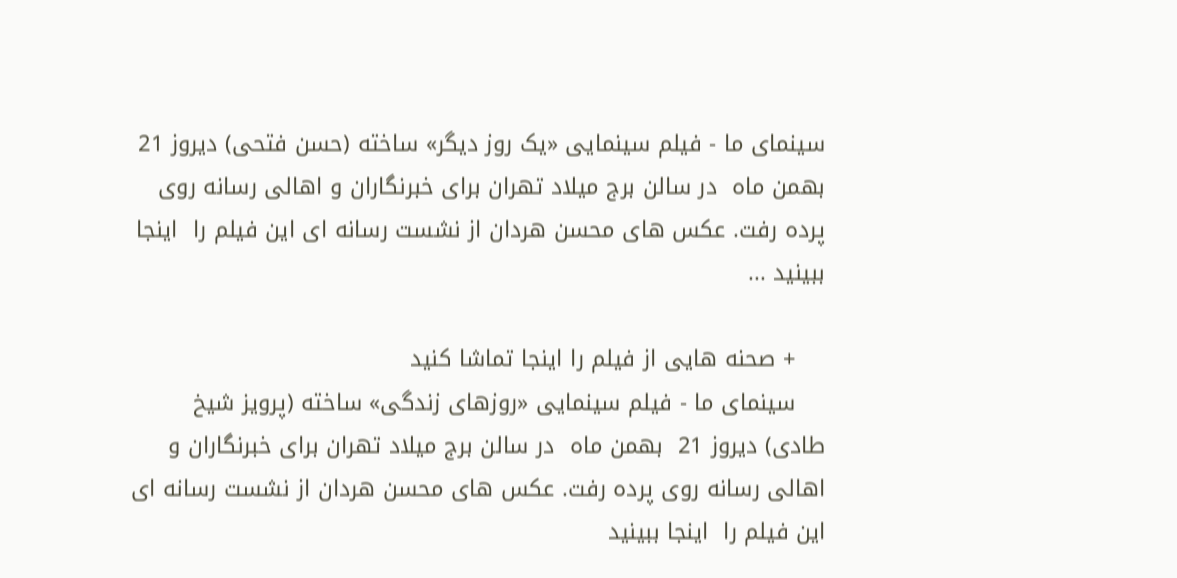سینمای ما - فیلم سینمایی «یک روز دیگر» ساخته (حسن فتحی) دیروز 21  بهمن ماه  در سالن برج میلاد تهران برای خبرنگاران و اهالی رسانه روی پرده رفت. عکس های محسن هردان از نشست رسانه ای این فیلم را  اینجا ببینید ...

    + صحنه هایی از فیلم را اینجا تماشا کنید
    سینمای ما - فیلم سینمایی «روزهای زندگی» ساخته (پرویز شیخ طادی) دیروز 21  بهمن ماه  در سالن برج میلاد تهران برای خبرنگاران و اهالی رسانه روی پرده رفت. عکس های محسن هردان از نشست رسانه ای این فیلم را  اینجا ببینید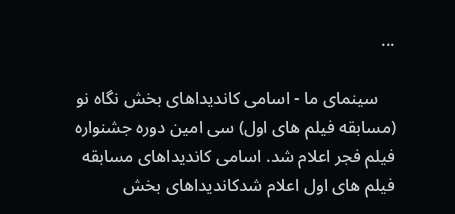...

    سینمای ما - اسامی کاندیداهای بخش نگاه نو (مسابقه فیلم های اول) سی امین دوره جشنواره فیلم فجر اعلام شد. اسامی کاندیداهای مسابقه فیلم های اول اعلام شدکاندیداهای بخش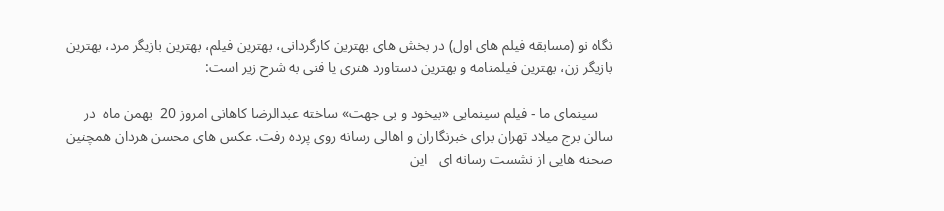نگاه نو (مسابقه فیلم های اول) در بخش های بهترین کارگردانی، بهترین فیلم، بهترین بازیگر مرد، بهترین بازیگر زن، بهترین فیلمنامه و بهترین دستاورد هنری یا فنی به شرح زیر است:

    سینمای ما - فیلم سینمایی «بیخود و بی جهت» ساخته عبدالرضا کاهانی امروز 20  بهمن ماه  در سالن برج میلاد تهران برای خبرنگاران و اهالی رسانه روی پرده رفت. عکس های محسن هردان همچنین صحنه هایی از نشست رسانه ای   این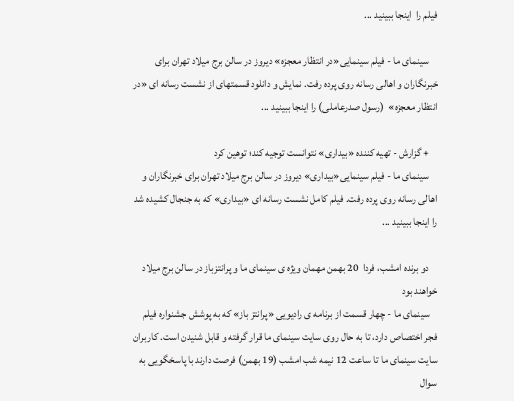فیلم را  اینجا ببینید ...

    سینمای ما - فیلم سینمایی«در انتظار معجزه» دیروز در سالن برج میلاد تهران برای خبرنگاران و اهالی رسانه روی پرده رفت. نمایش و دانلود قسمتهای از نشست رسانه ای «در انتظار معجزه»  (رسول صدرعاملی) را اینجا ببینید ...

    + گزارش - تهیه کننده «بیداری» نتوانست توجیه کند؛ توهین کرد
    سینمای ما - فیلم سینمایی«بیداری» دیروز در سالن برج میلاد تهران برای خبرنگاران و اهالی رسانه روی پرده رفت. فیلم کامل نشست رسانه ای «بیداری» که به جنجال کشیده شد را اینجا ببینید ...

    دو برنده امشب، فردا  20 بهمن مهمان ویژه ی سینمای ما و پرانتزباز در سالن برج میلاد خواهند بود
    سینمای ما - چهار قسمت از برنامه ی رادیویی «پرانتز باز» که به پوشش جشنواره فیلم فجر اختصاص دارد، تا به حال روی سایت سینمای ما قرار گرفته و قابل شنیدن است. کاربران سایت سینمای ما تا ساعت 12 نیمه شب امشب (19 بهمن) فرصت دارند با پاسخگویی به سوال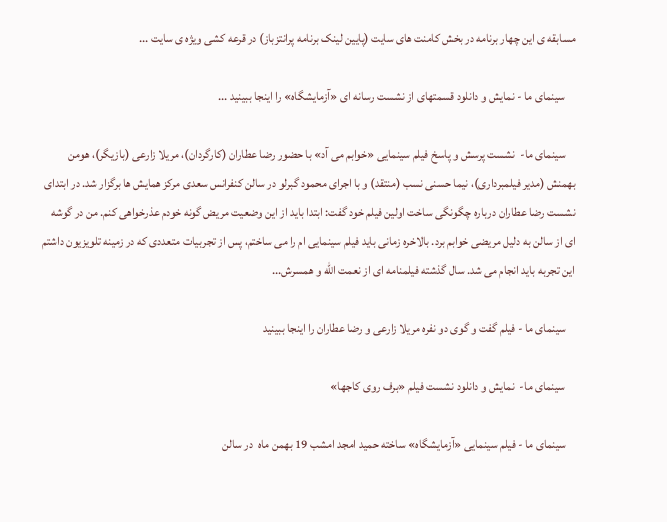مسابقه ی این چهار برنامه در بخش کامنت های سایت (پایین لینک برنامه پرانتزباز) در قرعه کشی ویژه ی سایت ...

    سینمای ما - نمایش و دانلود قسمتهای از نشست رسانه ای «آزمایشگاه» را اینجا ببینید ...

    سینمای ما-  نشست پرسش و پاسخ فیلم سینمایی «خوابم می آد» با حضور رضا عطاران (کارگردان)، مریلا زارعی (بازیگر)، هومن بهمنش (مدیر فیلمبرداری)، نیما حسنی نسب (منتقد) و با اجرای محمود گبرلو در سالن کنفرانس سعدی مرکز همایش ها برگزار شد. در ابتدای نشست رضا عطاران درباره چگونگی ساخت اولین فیلم خود گفت: ابتدا باید از این وضعیت مریض گونه خودم عذرخواهی کنم. من در گوشه ای از سالن به دلیل مریضی خوابم برد. بالاخره زمانی باید فیلم سینمایی ام را می ساختم، پس از تجربیات متعددی که در زمینه تلویزیون داشتم این تجربه باید انجام می شد. سال گذشته فیلمنامه ای از نعمت الله و همسرش...

    سینمای ما - فیلم گفت و گوی دو نفره مریلا زارعی و رضا عطاران را اینجا ببینید

    سینمای ما-  نمایش و دانلود نشست فیلم «برف روی کاجها»

    سینمای ما - فیلم سینمایی «آزمایشگاه» ساخته حمید امجد امشب 19 بهمن ماه  در سالن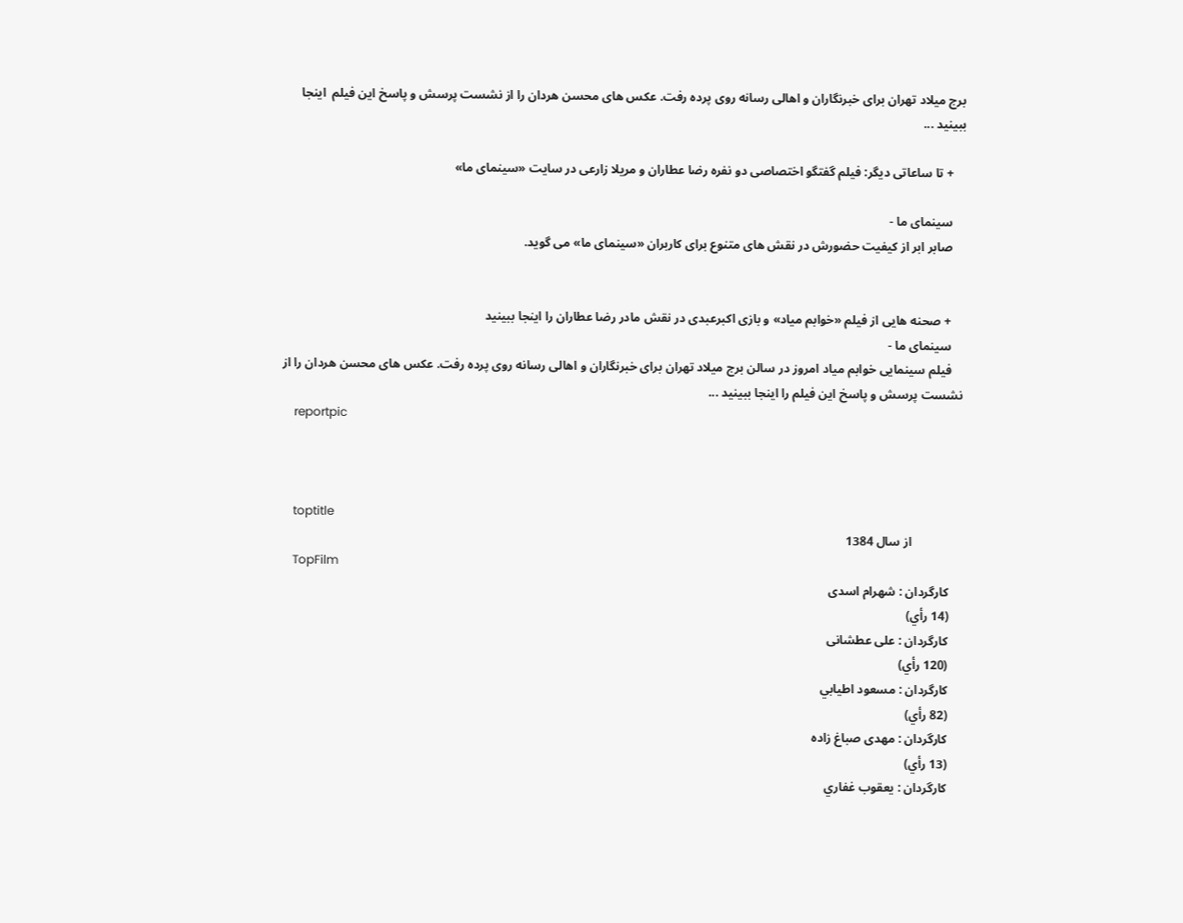برج میلاد تهران برای خبرنگاران و اهالی رسانه روی پرده رفت. عکس های محسن هردان را از نشست پرسش و پاسخ این فیلم  اینجا ببینید ...

    + تا ساعاتی دیگر: فیلم گفتگو اختصاصی دو نفره رضا عطاران و مریلا زارعی در سایت «سینمای ما»

    سینمای ما -
    صابر ابر از کیفیت حضورش در نقش های متنوع برای کاربران «سینمای ما» می گوید.


    + صحنه هایی از فیلم «خوابم میاد» و بازی اکبرعبدی در نقش مادر رضا عطاران را اینجا ببینید
    سینمای ما -
    فیلم سینمایی خوابم میاد امروز در سالن برج میلاد تهران برای خبرنگاران و اهالی رسانه روی پرده رفت. عکس های محسن هردان را از نشست پرسش و پاسخ این فیلم را اینجا ببینید ...
    reportpic



    toptitle
                از سال 1384
    TopFilm
    کارگردان : شهرام اسدی
    (14 رأي)
    کارگردان : علی عطشانی
    (120 رأي)
    کارگردان : مسعود اطيابي
    (82 رأي)
    کارگردان : مهدی صباغ زاده
    (13 رأي)
    کارگردان : يعقوب غفاري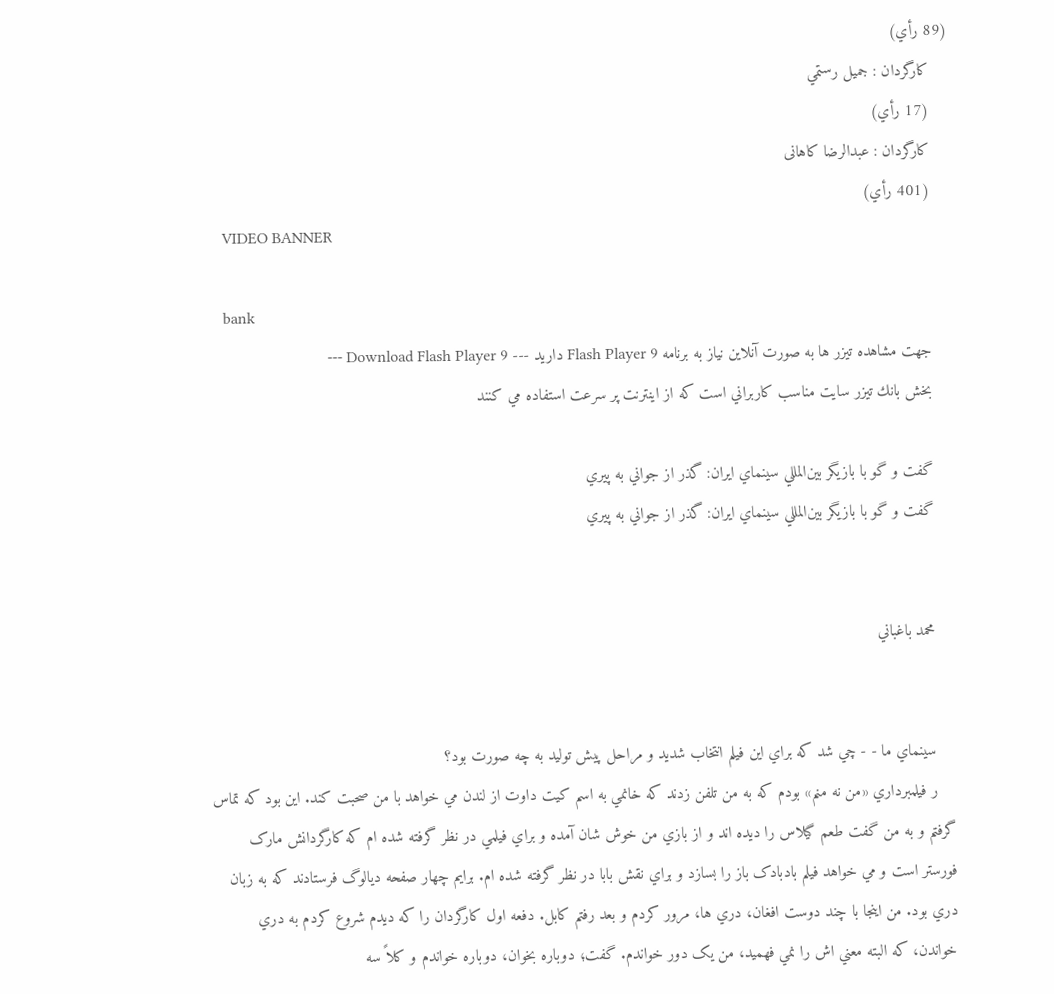(89 رأي)
    کارگردان : جميل رستمي
    (17 رأي)
    کارگردان : عبدالرضا کاهانی
    (401 رأي)
    VIDEO BANNER

    bank
    جهت مشاهده تيزر ها به صورت آنلاين نياز به برنامه Flash Player 9 داريد --- Download Flash Player 9 ---
    بخش بانك تيزر سايت مناسب كاربراني است كه از اينترنت پر سرعت استفاده مي كنند

    گفت و گو با بازيگر بين‌المللي سينماي ايران: گذر از جواني به پيري
    گفت و گو با بازيگر بين‌المللي سينماي ايران: گذر از جواني به پيري


    محمد باغباني


    سينماي ما - - چي شد که براي اين فيلم انتخاب شديد و مراحل پيش توليد به چه صورت بود؟
    ر فيلمبرداري «من نه منم» بودم که به من تلفن زدند که خانمي به اسم کيت داوت از لندن مي خواهد با من صحبت کند. اين بود که تماس گرفتم و به من گفت طعم گيلاس را ديده اند و از بازي من خوش شان آمده و براي فيلمي در نظر گرفته شده ام که کارگردانش مارک فورستر است و مي خواهد فيلم بادبادک باز را بسازد و براي نقش بابا در نظر گرفته شده ام. برايم چهار صفحه ديالوگ فرستادند که به زبان دري بود. من اينجا با چند دوست افغان، دري ها، مرور کردم و بعد رفتم کابل. دفعه اول کارگردان را که ديدم شروع کردم به دري خواندن، که البته معني اش را نمي فهميد، من يک دور خواندم. گفت؛ دوباره بخوان، دوباره خواندم و کلاً سه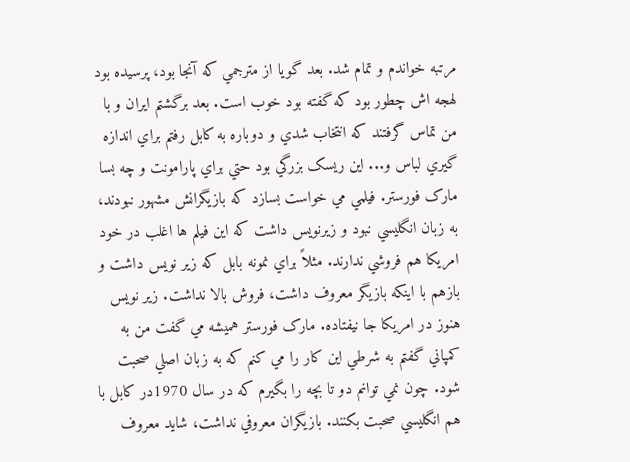مرتبه خواندم و تمام شد. بعد گويا از مترجمي که آنجا بود، پرسيده بود لهجه اش چطور بود که گفته بود خوب است. بعد برگشتم ايران و با من تماس گرفتند که انتخاب شدي و دوباره به کابل رفتم براي اندازه گيري لباس و... اين ريسک بزرگي بود حتي براي پارامونت و چه بسا مارک فورستر. فيلمي مي خواست بسازد که بازيگرانش مشهور نبودند، به زبان انگليسي نبود و زيرنويس داشت که اين فيلم ها اغلب در خود امريکا هم فروشي ندارند. مثلاً براي نمونه بابل که زير نويس داشت و بازهم با اينکه بازيگر معروف داشت، فروش بالا نداشت. زير نويس هنوز در امريکا جا نيفتاده. مارک فورستر هميشه مي گفت من به کمپاني گفتم به شرطي اين کار را مي کنم که به زبان اصلي صحبت شود. چون نمي توانم دو تا بچه را بگيرم که در سال 1970در کابل با هم انگليسي صحبت بکنند. بازيگران معروفي نداشت، شايد معروف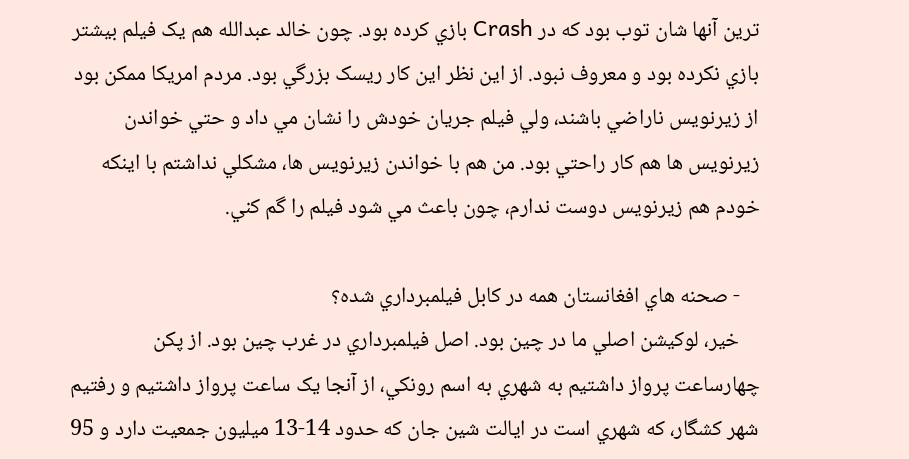ترين آنها شان توب بود که در Crash بازي کرده بود. چون خالد عبدالله هم يک فيلم بيشتر بازي نکرده بود و معروف نبود. از اين نظر اين کار ريسک بزرگي بود. مردم امريکا ممکن بود از زيرنويس ناراضي باشند، ولي فيلم جريان خودش را نشان مي داد و حتي خواندن زيرنويس ها هم کار راحتي بود. من هم با خواندن زيرنويس ها، مشکلي نداشتم با اينکه خودم هم زيرنويس دوست ندارم، چون باعث مي شود فيلم را گم کني.

    - صحنه هاي افغانستان همه در کابل فيلمبرداري شده؟
    خير، لوکيشن اصلي ما در چين بود. اصل فيلمبرداري در غرب چين بود. از پکن چهارساعت پرواز داشتيم به شهري به اسم رونکي، از آنجا يک ساعت پرواز داشتيم و رفتيم شهر کشگار، که شهري است در ايالت شين جان که حدود 14-13 ميليون جمعيت دارد و 95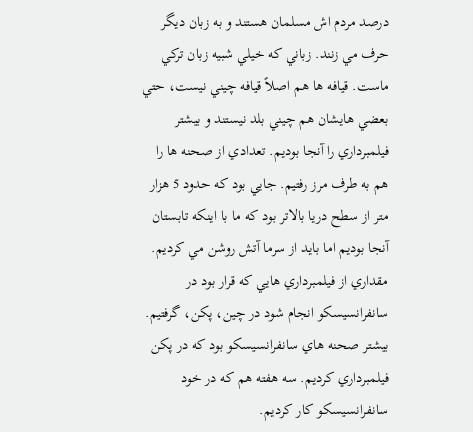درصد مردم اش مسلمان هستند و به زبان ديگر حرف مي زنند. زباني که خيلي شبيه زبان ترکي ماست. قيافه ها هم اصلاً قيافه چيني نيست، حتي بعضي هايشان هم چيني بلد نيستند و بيشتر فيلمبرداري را آنجا بوديم. تعدادي از صحنه ها را هم به طرف مرز رفتيم. جايي بود که حدود 5 هزار متر از سطح دريا بالاتر بود که ما با اينکه تابستان آنجا بوديم اما بايد از سرما آتش روشن مي کرديم. مقداري از فيلمبرداري هايي که قرار بود در سانفرانسيسکو انجام شود در چين، پکن، گرفتيم. بيشتر صحنه هاي سانفرانسيسکو بود که در پکن فيلمبرداري کرديم. سه هفته هم که در خود سانفرانسيسکو کار کرديم.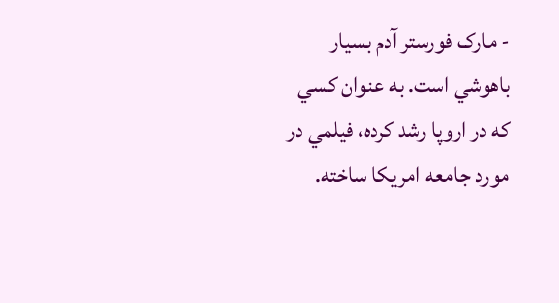- مارک فورستر آدم بسيار باهوشي است. به عنوان کسي که در اروپا رشد کرده، فيلمي در مورد جامعه امريکا ساخته.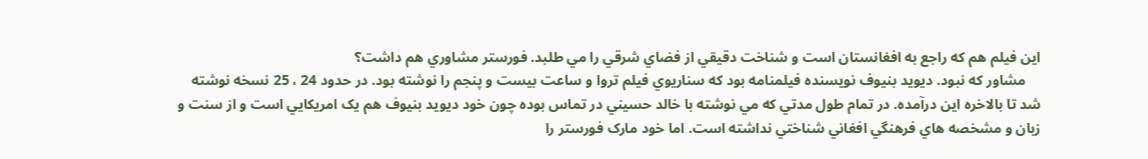اين فيلم هم که راجع به افغانستان است و شناخت دقيقي از فضاي شرقي را مي طلبد. فورستر مشاوري هم داشت؟
    مشاور که نبود. ديويد بنيوف نويسنده فيلمنامه بود که سناريوي فيلم تروا و ساعت بيست و پنجم را نوشته بود. در حدود 24 ، 25 نسخه نوشته شد تا بالاخره اين درآمده. در تمام طول مدتي که مي نوشته با خالد حسيني در تماس بوده چون خود ديويد بنيوف هم يک امريکايي است و از سنت و زبان و مشخصه هاي فرهنگي افغاني شناختي نداشته است. اما خود مارک فورستر را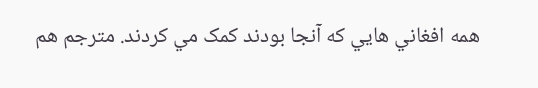همه افغاني هايي که آنجا بودند کمک مي کردند. مترجم هم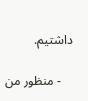داشتيم.

    - منظور من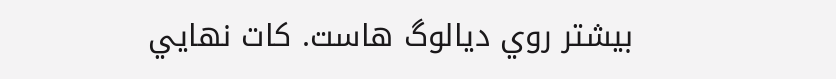بيشتر روي ديالوگ هاست. کات نهايي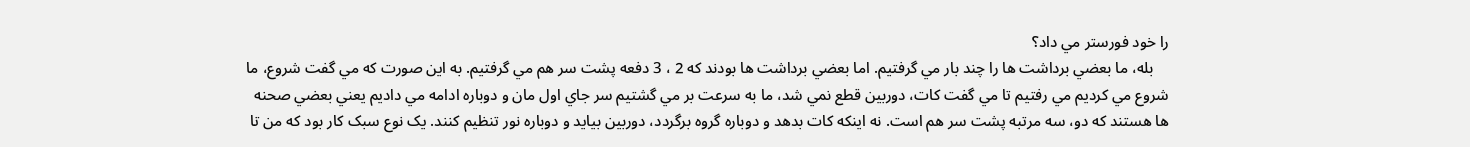را خود فورستر مي داد؟
    بله، ما بعضي برداشت ها را چند بار مي گرفتيم. اما بعضي برداشت ها بودند که 2 ، 3 دفعه پشت سر هم مي گرفتيم. به اين صورت که مي گفت شروع، ما شروع مي کرديم مي رفتيم تا مي گفت کات، دوربين قطع نمي شد، ما به سرعت بر مي گشتيم سر جاي اول مان و دوباره ادامه مي داديم يعني بعضي صحنه ها هستند که دو، سه مرتبه پشت سر هم است. نه اينکه کات بدهد و دوباره گروه برگردد، دوربين بيايد و دوباره نور تنظيم کنند. يک نوع سبک کار بود که من تا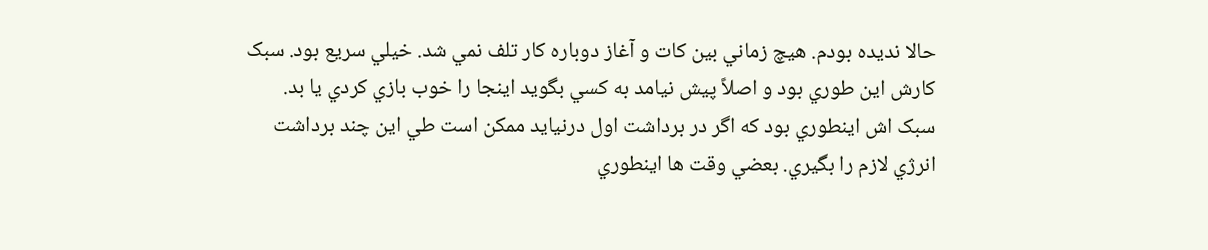حالا نديده بودم. هيچ زماني بين کات و آغاز دوباره کار تلف نمي شد. خيلي سريع بود. سبک کارش اين طوري بود و اصلاً پيش نيامد به کسي بگويد اينجا را خوب بازي کردي يا بد. سبک اش اينطوري بود که اگر در برداشت اول درنيايد ممکن است طي اين چند برداشت انرژي لازم را بگيري. بعضي وقت ها اينطوري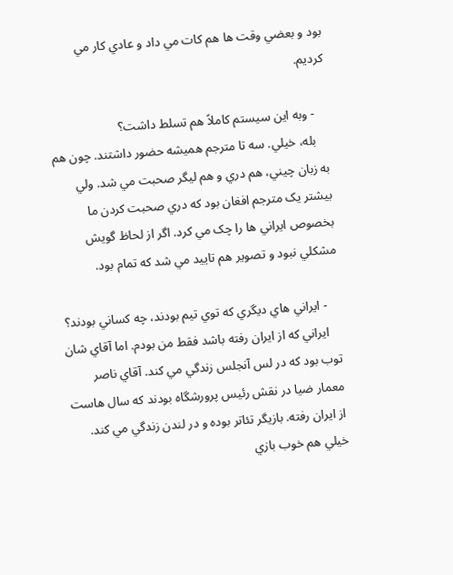بود و بعضي وقت ها هم کات مي داد و عادي کار مي کرديم.

    - وبه اين سيستم کاملاً هم تسلط داشت؟
    بله، خيلي. سه تا مترجم هميشه حضور داشتند. چون هم به زبان چيني، هم دري و هم ليگر صحبت مي شد. ولي بيشتر يک مترجم افغان بود که دري صحبت کردن ما بخصوص ايراني ها را چک مي کرد. اگر از لحاظ گويش مشکلي نبود و تصوير هم تاييد مي شد که تمام بود.

    - ايراني هاي ديگري که توي تيم بودند، چه کساني بودند؟
    ايراني که از ايران رفته باشد فقط من بودم. اما آقاي شان توب بود که در لس آنجلس زندگي مي کند. آقاي ناصر معمار ضيا در نقش رئيس پرورشگاه بودند که سال هاست از ايران رفته. بازيگر تئاتر بوده و در لندن زندگي مي کند. خيلي هم خوب بازي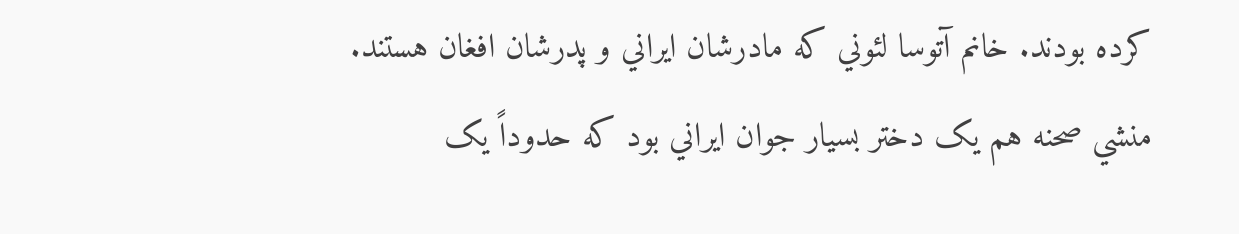کرده بودند. خانم آتوسا لئوني که مادرشان ايراني و پدرشان افغان هستند. منشي صحنه هم يک دختر بسيار جوان ايراني بود که حدوداً يک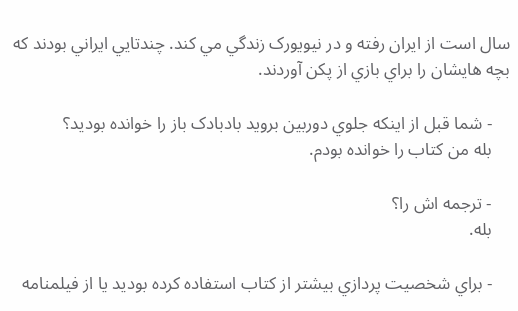سال است از ايران رفته و در نيويورک زندگي مي کند. چندتايي ايراني بودند که بچه هايشان را براي بازي از پکن آوردند.

    - شما قبل از اينکه جلوي دوربين برويد بادبادک باز را خوانده بوديد؟
    بله من کتاب را خوانده بودم.

    - ترجمه اش را؟
    بله.

    - براي شخصيت پردازي بيشتر از کتاب استفاده کرده بوديد يا از فيلمنامه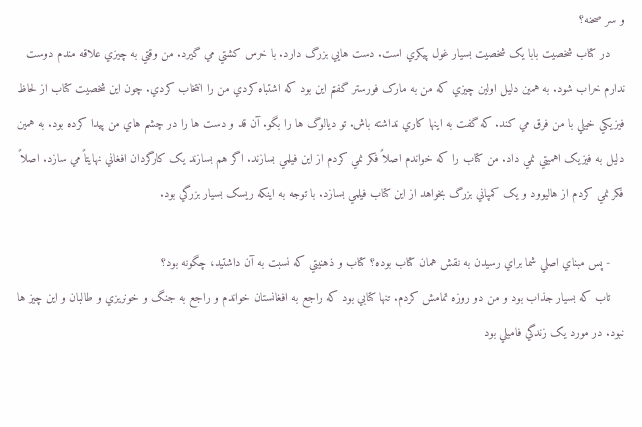و سر صحنه؟
    در کتاب شخصيت بابا يک شخصيت بسيار غول پيکري است. دست هايي بزرگ دارد. با خرس کشتي مي گيرد. من وقتي به چيزي علاقه مندم دوست ندارم خراب شود. به همين دليل اولين چيزي که من به مارک فورستر گفتم اين بود که اشتباه کردي من را انتخاب کردي. چون اين شخصيت کتاب از لحاظ فيزيکي خيلي با من فرق مي کند. که گفت به اينها کاري نداشته باش. تو ديالوگ ها را بگو. آن قد و دست ها را در چشم هاي من پيدا کرده بود. به همين دليل به فيزيک اهميتي نمي داد. من کتاب را که خواندم اصلاً فکر نمي کردم از اين فيلمي بسازند. اگر هم بسازند يک کارگردان افغاني نهايتاً مي سازد. اصلاً فکر نمي کردم از هاليوود و يک کمپاني بزرگ بخواهد از اين کتاب فيلمي بسازد. با توجه به اينکه ريسک بسيار بزرگي بود.

    - پس مبناي اصلي شما براي رسيدن به نقش همان کتاب بوده؟ کتاب و ذهنيتي که نسبت به آن داشتيد، چگونه بود؟
    تاب که بسيار جذاب بود و من دو روزه تمامش کردم. تنها کتابي بود که راجع به افغانستان خواندم و راجع به جنگ و خونريزي و طالبان و اين چيز ها نبود. در مورد يک زندگي فاميلي بود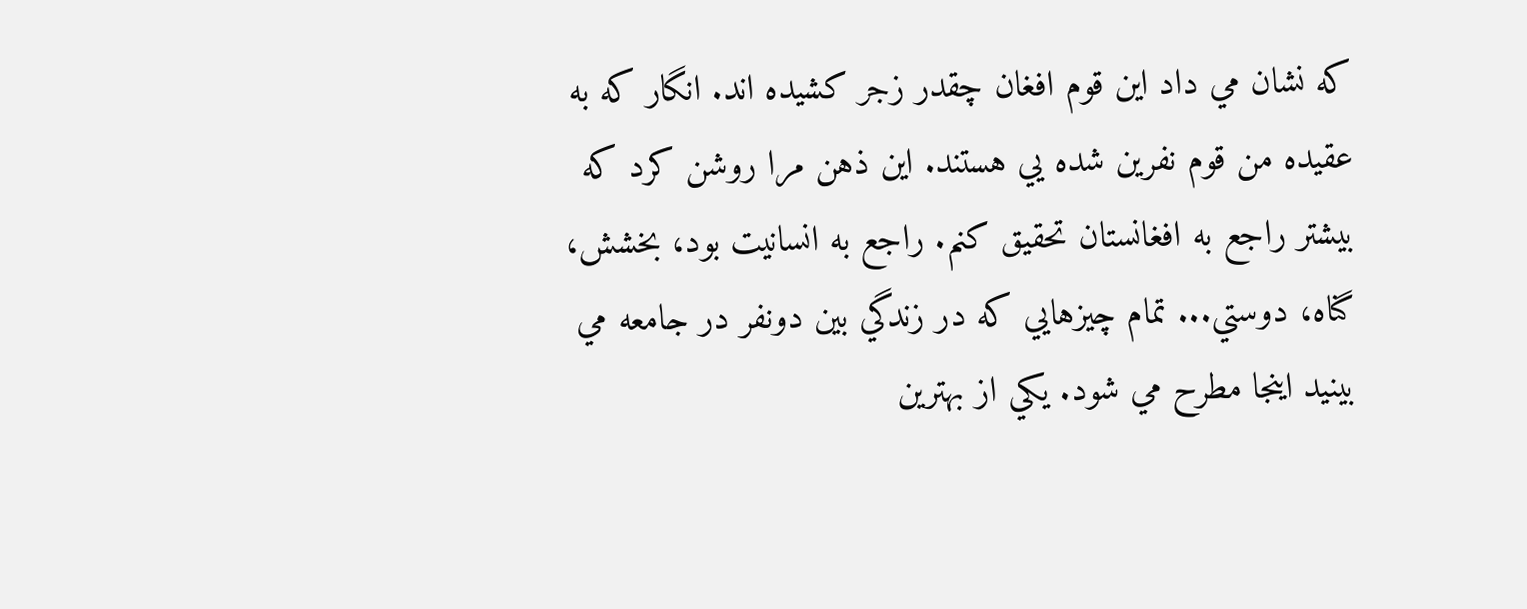که نشان مي داد اين قوم افغان چقدر زجر کشيده اند. انگار که به عقيده من قوم نفرين شده يي هستند. اين ذهن مرا روشن کرد که بيشتر راجع به افغانستان تحقيق کنم. راجع به انسانيت بود، بخشش، گناه، دوستي... تمام چيزهايي که در زندگي بين دونفر در جامعه مي بينيد اينجا مطرح مي شود. يکي از بهترين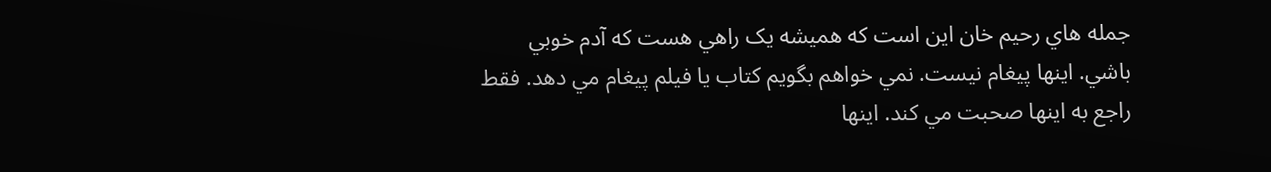جمله هاي رحيم خان اين است که هميشه يک راهي هست که آدم خوبي باشي. اينها پيغام نيست. نمي خواهم بگويم کتاب يا فيلم پيغام مي دهد. فقط راجع به اينها صحبت مي کند. اينها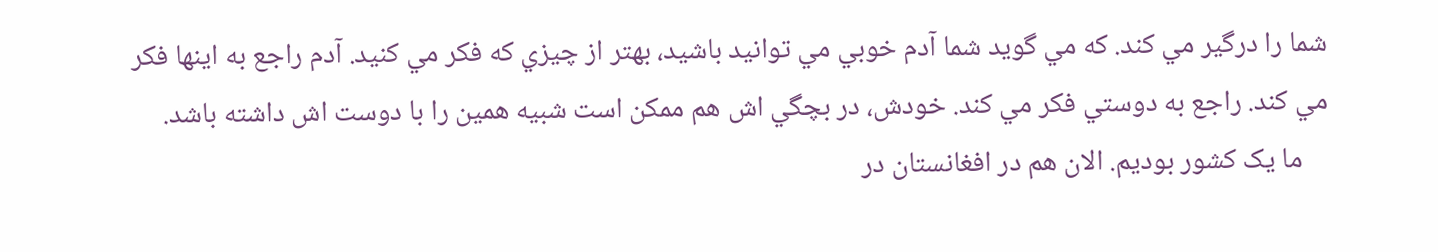شما را درگير مي کند. که مي گويد شما آدم خوبي مي توانيد باشيد، بهتر از چيزي که فکر مي کنيد. آدم راجع به اينها فکر مي کند. راجع به دوستي فکر مي کند. خودش، در بچگي اش هم ممکن است شبيه همين را با دوست اش داشته باشد.
    ما يک کشور بوديم. الان هم در افغانستان در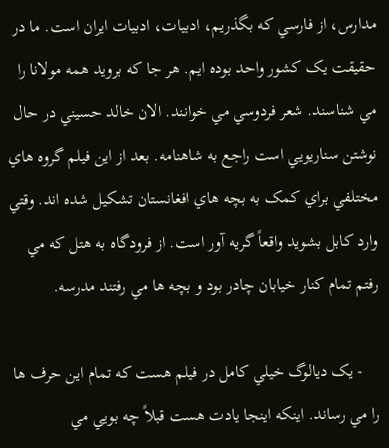مدارس، از فارسي که بگذريم، ادبيات، ادبيات ايران است. ما در حقيقت يک کشور واحد بوده ايم. هر جا که برويد همه مولانا را مي شناسند. شعر فردوسي مي خوانند. الان خالد حسيني در حال نوشتن سناريويي است راجع به شاهنامه. بعد از اين فيلم گروه هاي مختلفي براي کمک به بچه هاي افغانستان تشکيل شده اند. وقتي وارد کابل بشويد واقعاً گريه آور است. از فرودگاه به هتل که مي رفتم تمام کنار خيابان چادر بود و بچه ها مي رفتند مدرسه.

    - يک ديالوگ خيلي کامل در فيلم هست که تمام اين حرف ها را مي رساند. اينکه اينجا يادت هست قبلاً چه بويي مي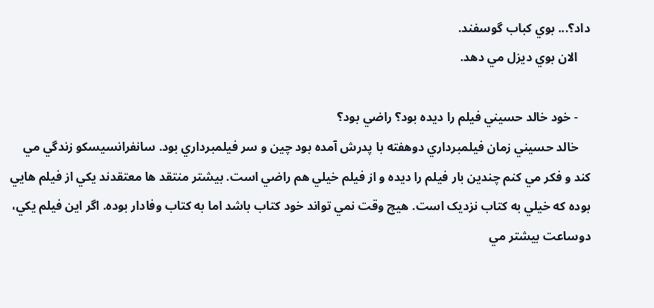داد؟... بوي کباب گوسفند.
    الان بوي ديزل مي دهد.

    - خود خالد حسيني فيلم را ديده بود؟ راضي بود؟
    خالد حسيني زمان فيلمبرداري دوهفته با پدرش آمده بود چين و سر فيلمبرداري بود. سانفرانسيسکو زندگي مي کند و فکر مي کنم چندين بار فيلم را ديده و از فيلم خيلي هم راضي است. بيشتر منتقد ها معتقدند يکي از فيلم هايي بوده که خيلي به کتاب نزديک است. هيچ وقت نمي تواند خود کتاب باشد اما به کتاب وفادار بوده. اگر اين فيلم يکي، دوساعت بيشتر مي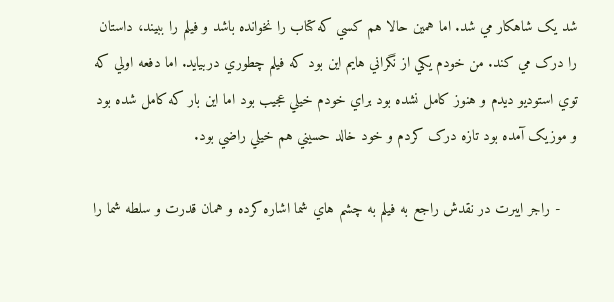شد يک شاهکار مي شد. اما همين حالا هم کسي که کتاب را نخوانده باشد و فيلم را ببيند، داستان را درک مي کند. من خودم يکي از نگراني هايم اين بود که فيلم چطوري دربيايد. اما دفعه اولي که توي استوديو ديدم و هنوز کامل نشده بود براي خودم خيلي عجيب بود اما اين بار که کامل شده بود و موزيک آمده بود تازه درک کردم و خود خالد حسيني هم خيلي راضي بود.

    - راجر ايبرت در نقدش راجع به فيلم به چشم هاي شما اشاره کرده و همان قدرت و سلطه شما را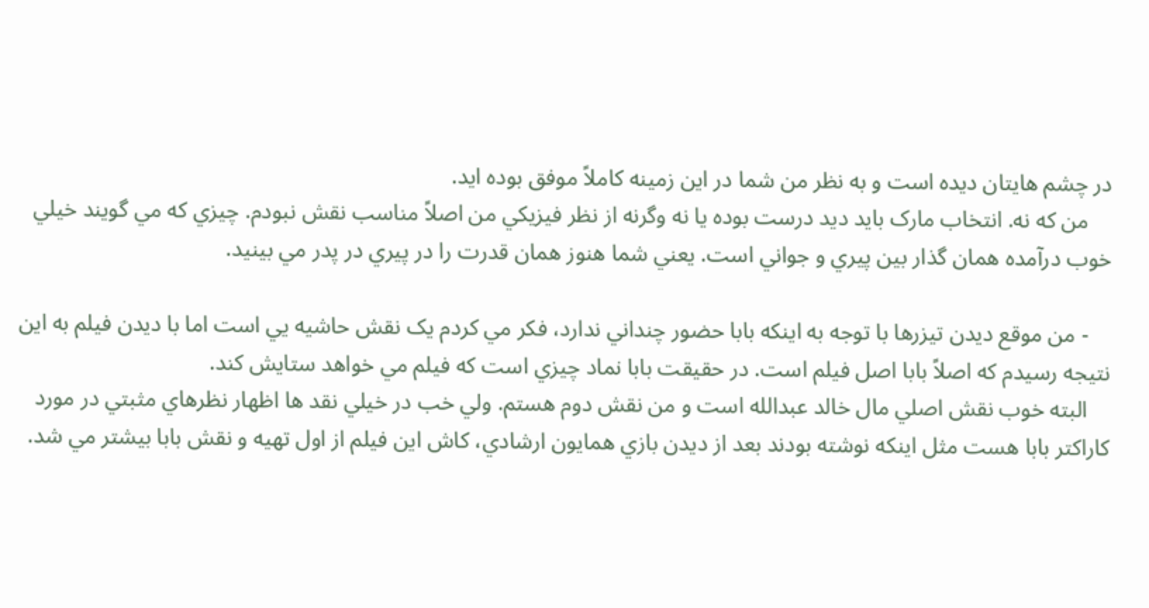در چشم هايتان ديده است و به نظر من شما در اين زمينه کاملاً موفق بوده ايد.
    من که نه. انتخاب مارک بايد ديد درست بوده يا نه وگرنه از نظر فيزيکي من اصلاً مناسب نقش نبودم. چيزي که مي گويند خيلي خوب درآمده همان گذار بين پيري و جواني است. يعني شما هنوز همان قدرت را در پيري در پدر مي بينيد.

    - من موقع ديدن تيزرها با توجه به اينکه بابا حضور چنداني ندارد، فکر مي کردم يک نقش حاشيه يي است اما با ديدن فيلم به اين نتيجه رسيدم که اصلاً بابا اصل فيلم است. در حقيقت بابا نماد چيزي است که فيلم مي خواهد ستايش کند.
    البته خوب نقش اصلي مال خالد عبدالله است و من نقش دوم هستم. ولي خب در خيلي نقد ها اظهار نظرهاي مثبتي در مورد کاراکتر بابا هست مثل اينکه نوشته بودند بعد از ديدن بازي همايون ارشادي، کاش اين فيلم از اول تهيه و نقش بابا بيشتر مي شد.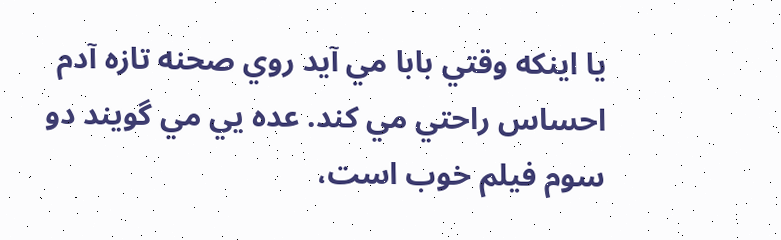يا اينکه وقتي بابا مي آيد روي صحنه تازه آدم احساس راحتي مي کند. عده يي مي گويند دو سوم فيلم خوب است،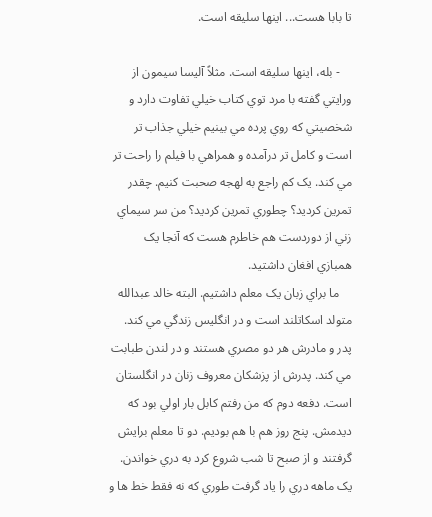تا بابا هست... اينها سليقه است.

    - بله، اينها سليقه است. مثلاً آليسا سيمون از ورايتي گفته با مرد توي کتاب خيلي تفاوت دارد و شخصيتي که روي پرده مي بينيم خيلي جذاب تر است و کامل تر درآمده و همراهي با فيلم را راحت تر مي کند. يک کم راجع به لهجه صحبت کنيم. چقدر تمرين کرديد؟ چطوري تمرين کرديد؟ من سر سيماي زني از دوردست هم خاطرم هست که آنجا يک همبازي افغان داشتيد.
    ما براي زبان يک معلم داشتيم. البته خالد عبدالله متولد اسکاتلند است و در انگليس زندگي مي کند. پدر و مادرش هر دو مصري هستند و در لندن طبابت مي کند. پدرش از پزشکان معروف زنان در انگلستان است. دفعه دوم که من رفتم کابل بار اولي بود که ديدمش. پنج روز هم با هم بوديم. دو تا معلم برايش گرفتند و از صبح تا شب شروع کرد به دري خواندن. يک ماهه دري را ياد گرفت طوري که نه فقط خط ها و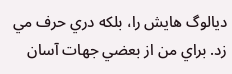ديالوگ هايش را، بلکه دري حرف مي زد. براي من از بعضي جهات آسان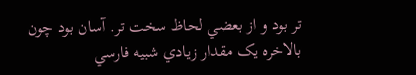تر بود و از بعضي لحاظ سخت تر. آسان بود چون بالاخره يک مقدار زيادي شبيه فارسي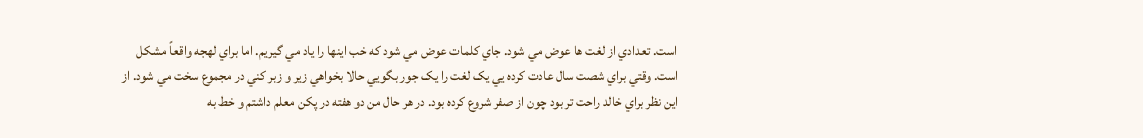است. تعدادي از لغت ها عوض مي شود. جاي کلمات عوض مي شود که خب اينها را ياد مي گيريم. اما براي لهجه واقعاً مشکل است. وقتي براي شصت سال عادت کرده يي يک لغت را يک جور بگويي حالا بخواهي زير و زبر کني در مجموع سخت مي شود. از اين نظر براي خالد راحت تر بود چون از صفر شروع کرده بود. در هر حال من دو هفته در پکن معلم داشتم و خط به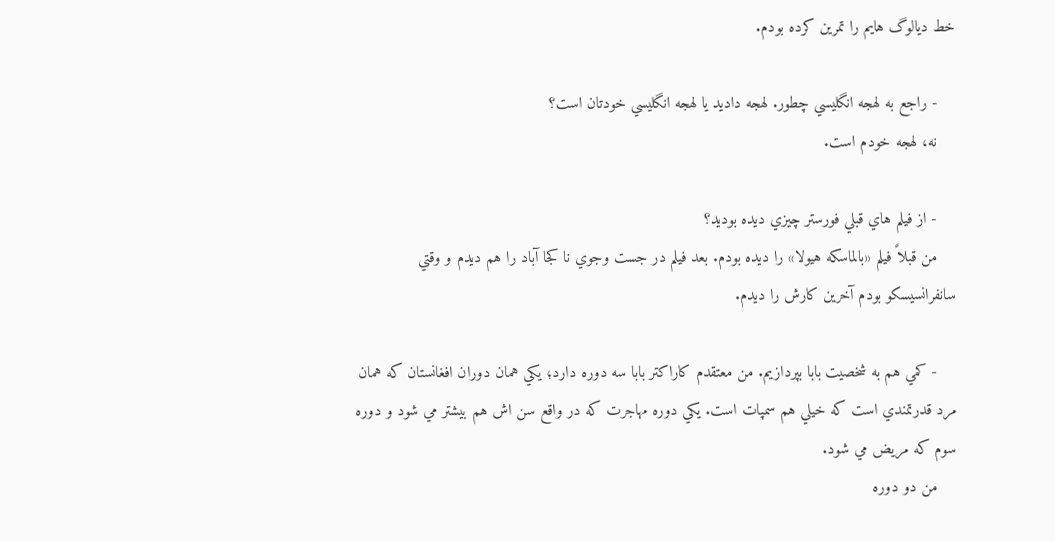خط ديالوگ هايم را تمرين کرده بودم.

    - راجع به لهجه انگليسي چطور. لهجه داديد يا لهجه انگليسي خودتان است؟
    نه، لهجه خودم است.

    - از فيلم هاي قبلي فورستر چيزي ديده بوديد؟
    من قبلاً فيلم «بالماسکه هيولا» را ديده بودم. بعد فيلم در جست وجوي نا کجا آباد را هم ديدم و وقتي سانفرانسيسکو بودم آخرين کارش را ديدم.

    - کمي هم به شخصيت بابا بپردازيم. من معتقدم کاراکتر بابا سه دوره دارد؛ يکي همان دوران افغانستان که همان مرد قدرتمندي است که خيلي هم سمپات است. يکي دوره مهاجرت که در واقع سن اش هم بيشتر مي شود و دوره سوم که مريض مي شود.
    من دو دوره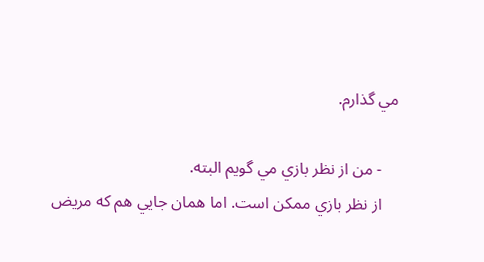مي گذارم.

    - من از نظر بازي مي گويم البته.
    از نظر بازي ممکن است. اما همان جايي هم که مريض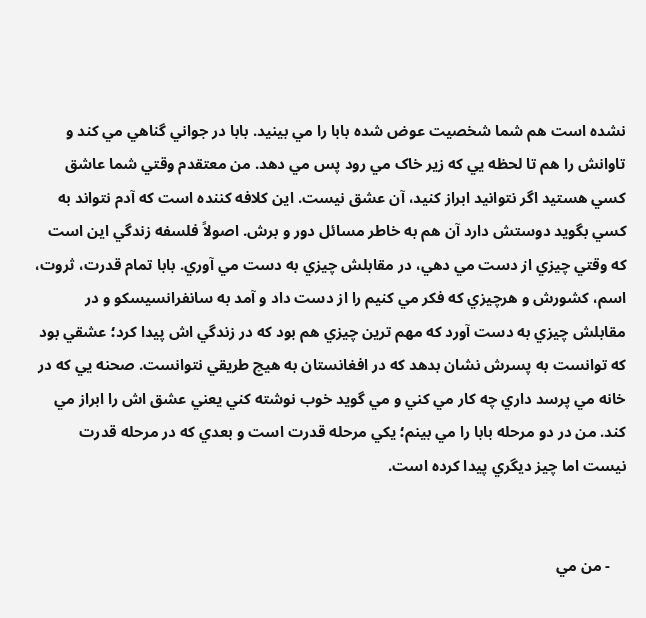نشده است هم شما شخصيت عوض شده بابا را مي بينيد. بابا در جواني گناهي مي کند و تاوانش را هم تا لحظه يي که زير خاک مي رود پس مي دهد. من معتقدم وقتي شما عاشق کسي هستيد اگر نتوانيد ابراز کنيد، آن عشق نيست. اين کلافه کننده است که آدم نتواند به کسي بگويد دوستش دارد آن هم به خاطر مسائل دور و برش. اصولاً فلسفه زندگي اين است که وقتي چيزي از دست مي دهي، در مقابلش چيزي به دست مي آوري. بابا تمام قدرت، ثروت، اسم، کشورش و هرچيزي که فکر مي کنيم را از دست داد و آمد به سانفرانسيسکو و در مقابلش چيزي به دست آورد که مهم ترين چيزي هم بود که در زندگي اش پيدا کرد؛ عشقي بود که توانست به پسرش نشان بدهد که در افغانستان به هيچ طريقي نتوانست. صحنه يي که در خانه مي پرسد داري چه کار مي کني و مي گويد خوب نوشته کني يعني عشق اش را ابراز مي کند. من در دو مرحله بابا را مي بينم؛ يکي مرحله قدرت است و بعدي که در مرحله قدرت نيست اما چيز ديگري پيدا کرده است.


    - من مي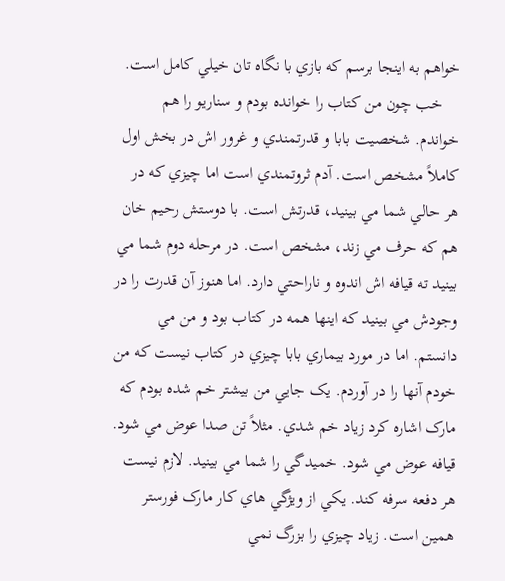خواهم به اينجا برسم که بازي با نگاه تان خيلي کامل است.
    خب چون من کتاب را خوانده بودم و سناريو را هم خواندم. شخصيت بابا و قدرتمندي و غرور اش در بخش اول کاملاً مشخص است. آدم ثروتمندي است اما چيزي که در هر حالي شما مي بينيد، قدرتش است. با دوستش رحيم خان هم که حرف مي زند، مشخص است. در مرحله دوم شما مي بينيد ته قيافه اش اندوه و ناراحتي دارد. اما هنوز آن قدرت را در وجودش مي بينيد که اينها همه در کتاب بود و من مي دانستم. اما در مورد بيماري بابا چيزي در کتاب نيست که من خودم آنها را در آوردم. يک جايي من بيشتر خم شده بودم که مارک اشاره کرد زياد خم شدي. مثلاً تن صدا عوض مي شود. قيافه عوض مي شود. خميدگي را شما مي بينيد. لازم نيست هر دفعه سرفه کند. يکي از ويژگي هاي کار مارک فورستر همين است. زياد چيزي را بزرگ نمي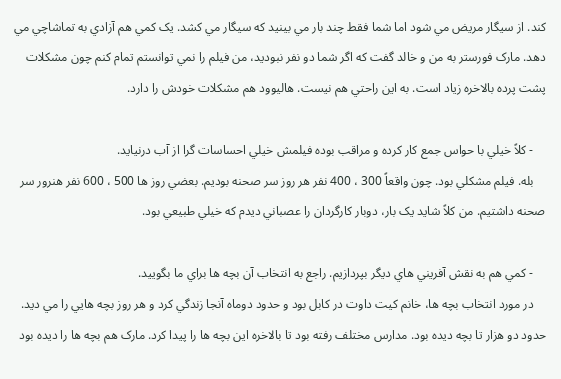کند. از سيگار مريض مي شود اما شما فقط چند بار مي بينيد که سيگار مي کشد. يک کمي هم آزادي به تماشاچي مي دهد. مارک فورستر به من و خالد گفت که اگر شما دو نفر نبوديد، من فيلم را نمي توانستم تمام کنم چون مشکلات پشت پرده بالاخره زياد است. به اين راحتي هم نيست. هاليوود هم مشکلات خودش را دارد.

    - کلاً خيلي با حواس جمع کار کرده و مراقب بوده فيلمش خيلي احساسات گرا از آب درنيايد.
    بله. فيلم مشکلي بود. چون واقعاً 300 ، 400 نفر هر روز سر صحنه بوديم. بعضي روز ها 500 ، 600 نفر هنرور سر صحنه داشتيم. من کلاً شايد يک بار، دوبار کارگردان را عصباني ديدم که خيلي طبيعي بود.

    - کمي هم به نقش آفريني هاي ديگر بپردازيم. راجع به انتخاب آن بچه ها براي ما بگوييد.
    در مورد انتخاب بچه ها، خانم کيت داوت در کابل بود و حدود دوماه آنجا زندگي کرد و هر روز بچه هايي را مي ديد. حدود دو هزار تا بچه ديده بود. مدارس مختلف رفته بود تا بالاخره اين بچه ها را پيدا کرد. مارک هم بچه ها را ديده بود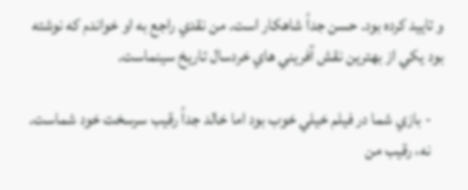و تاييد کرده بود. حسن جداً شاهکار است. من نقدي راجع به او خواندم که نوشته بود يکي از بهترين نقش آفريني هاي خردسال تاريخ سينماست.

    - بازي شما در فيلم خيلي خوب بود اما خالد جداً رقيب سرسخت خود شماست.
    نه، رقيب من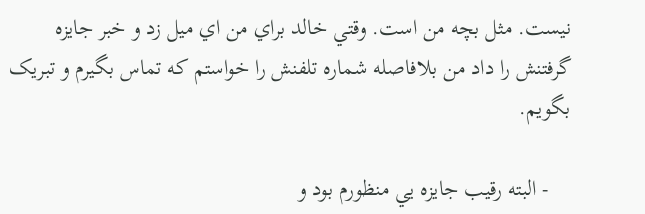نيست. مثل بچه من است. وقتي خالد براي من اي ميل زد و خبر جايزه گرفتنش را داد من بلافاصله شماره تلفنش را خواستم که تماس بگيرم و تبريک بگويم.

    - البته رقيب جايزه يي منظورم بود و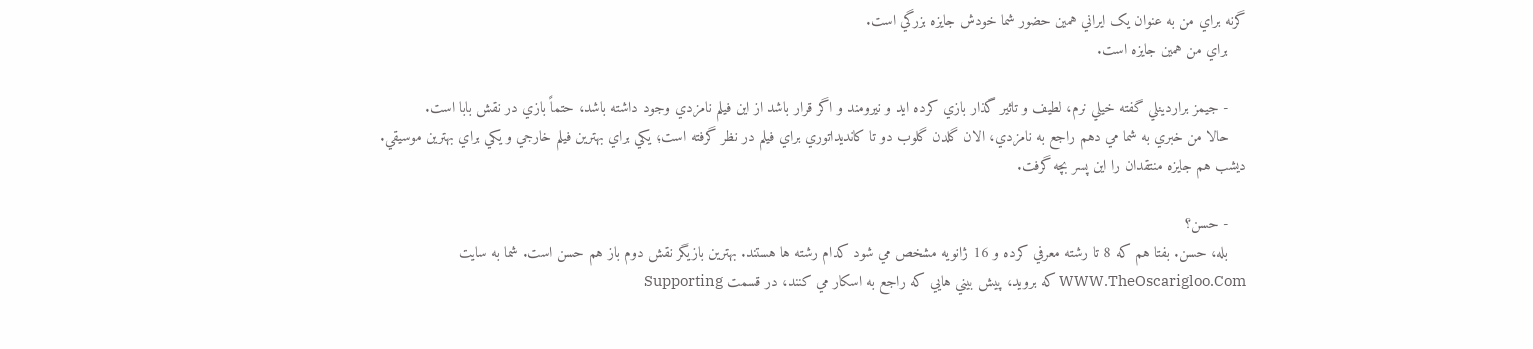گرنه براي من به عنوان يک ايراني همين حضور شما خودش جايزه بزرگي است.
    براي من همين جايزه است.

    - جيمز براردينلي گفته خيلي نرم، لطيف و تاثير گذار بازي کرده ايد و نيرومند و اگر قرار باشد از اين فيلم نامزدي وجود داشته باشد، حتماً بازي در نقش بابا است.
    حالا من خبري به شما مي دهم راجع به نامزدي، الان گلدن گلوب دو تا کانديداتوري براي فيلم در نظر گرفته است؛ يکي براي بهترين فيلم خارجي و يکي براي بهترين موسيقي. ديشب هم جايزه منتقدان را اين پسر بچه گرفت.

    - حسن؟
    بله، حسن. بفتا هم که 8 تا رشته معرفي کرده و 16 ژانويه مشخص مي شود کدام رشته ها هستند. بهترين بازيگر نقش دوم باز هم حسن است. شما به سايت WWW.TheOscarigloo.Com که برويد، پيش بيني هايي که راجع به اسکار مي کنند، در قسمت Supporting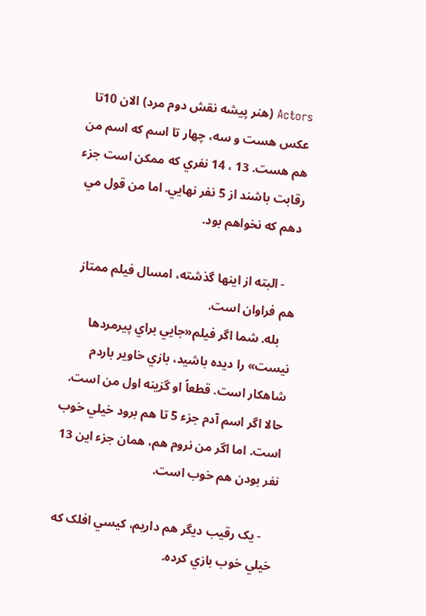Actors (هنر پيشه نقش دوم مرد) الان 10تا عکس هست و سه، چهار تا اسم که اسم من هم هست. 13 ، 14 نفري که ممکن است جزء رقابت باشند از 5 نفر نهايي. اما من قول مي دهم که نخواهم بود.

    - البته از اينها گذشته، امسال فيلم ممتاز هم فراوان است.
    بله. شما اگر فيلم«جايي براي پيرمردها نيست» را ديده باشيد، بازي خاوير باردم شاهکار است. قطعاً او گزينه اول من است. حالا اگر اسم آدم جزء 5 تا هم برود خيلي خوب است. اما اگر من نروم هم، همان جزء اين 13 نفر بودن هم خوب است.

    - يک رقيب ديگر هم داريم، کيسي افلک که خيلي خوب بازي کرده.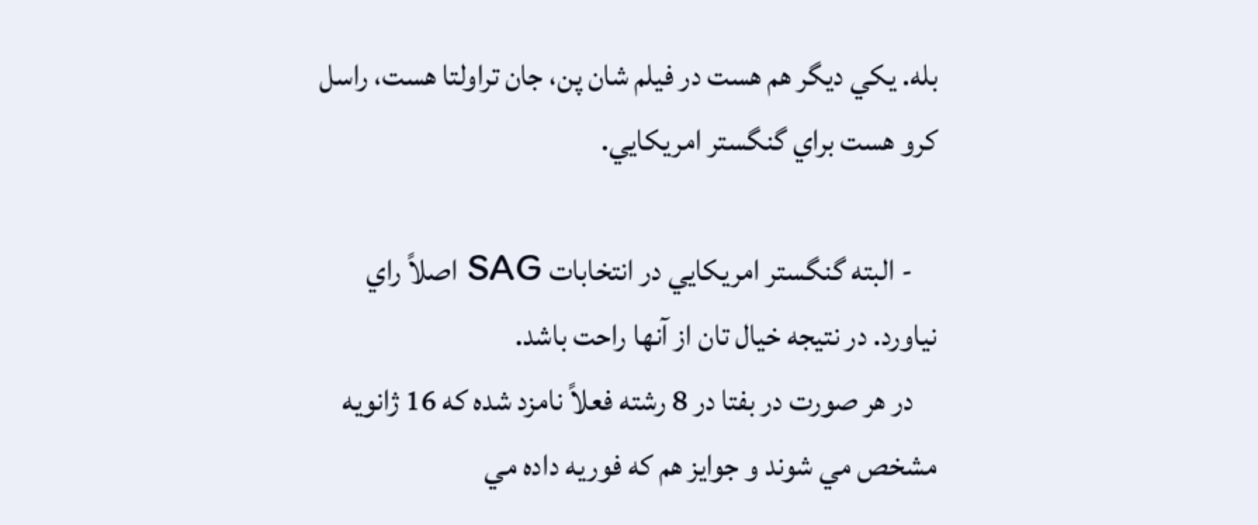بله. يکي ديگر هم هست در فيلم شان پن، جان تراولتا هست، راسل کرو هست براي گنگستر امريکايي.

    - البته گنگستر امريکايي در انتخابات SAG اصلاً راي نياورد. در نتيجه خيال تان از آنها راحت باشد.
    در هر صورت در بفتا در 8 رشته فعلاً نامزد شده که 16 ژانويه مشخص مي شوند و جوايز هم که فوريه داده مي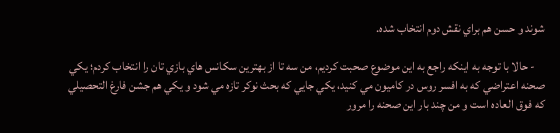شوند و حسن هم براي نقش دوم انتخاب شده.

    - حالا با توجه به اينکه راجع به اين موضوع صحبت کرديم، من سه تا از بهترين سکانس هاي بازي تان را انتخاب کردم؛ يکي صحنه اعتراضي که به افسر روس در کاميون مي کنيد، يکي جايي که بحث نوکر تازه مي شود و يکي هم جشن فارغ التحصيلي که فوق العاده است و من چند بار اين صحنه را مرور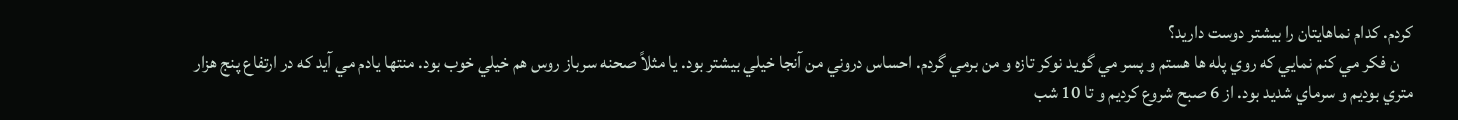کردم. کدام نماهايتان را بيشتر دوست داريد؟
    ن فکر مي کنم نمايي که روي پله ها هستم و پسر مي گويد نوکر تازه و من برمي گردم. احساس دروني من آنجا خيلي بيشتر بود. يا مثلاً صحنه سرباز روس هم خيلي خوب بود. منتها يادم مي آيد که در ارتفاع پنج هزار متري بوديم و سرماي شديد بود. از 6 صبح شروع کرديم و تا 10 شب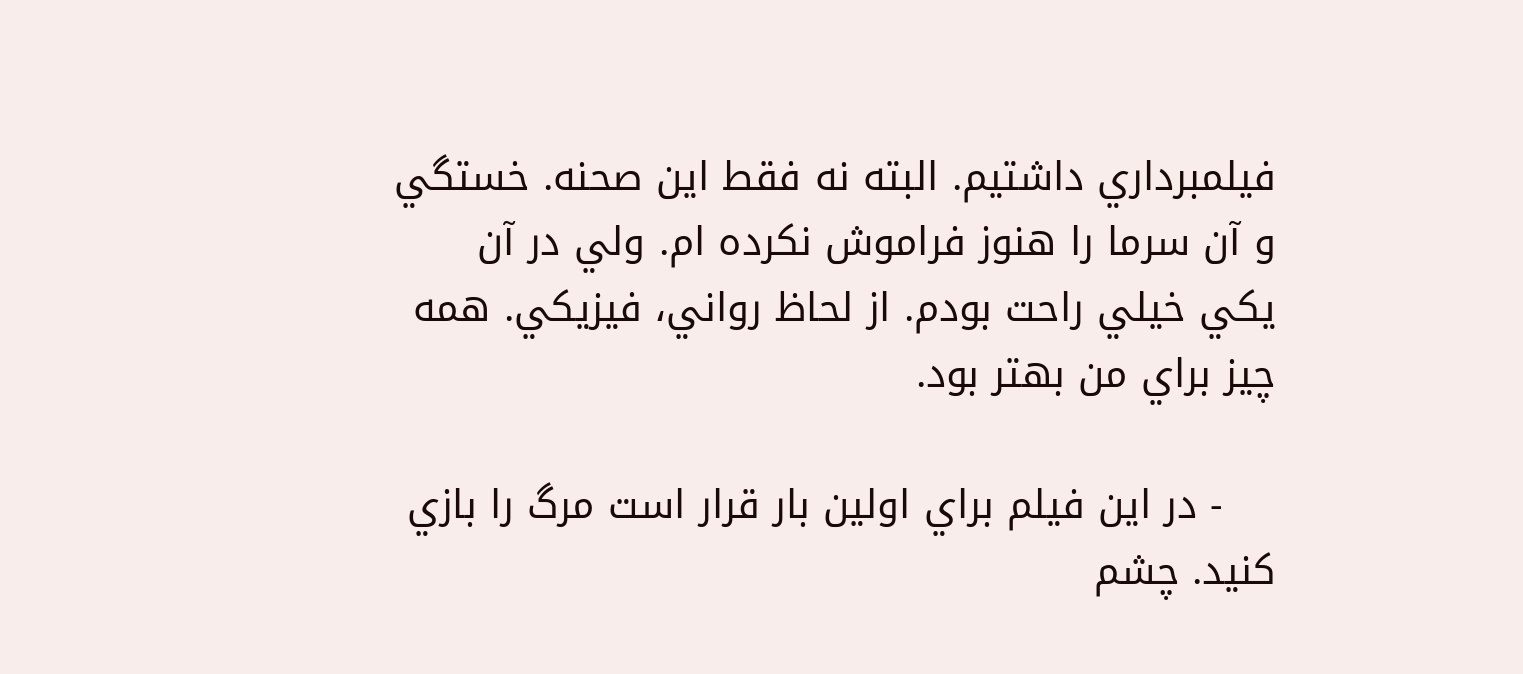فيلمبرداري داشتيم. البته نه فقط اين صحنه. خستگي و آن سرما را هنوز فراموش نکرده ام. ولي در آن يکي خيلي راحت بودم. از لحاظ رواني، فيزيکي. همه چيز براي من بهتر بود.

    - در اين فيلم براي اولين بار قرار است مرگ را بازي کنيد. چشم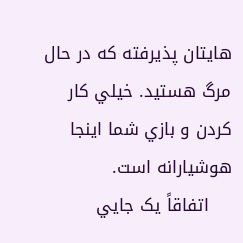هايتان پذيرفته که در حال مرگ هستيد. خيلي کار کردن و بازي شما اينجا هوشيارانه است.
    اتفاقاً يک جايي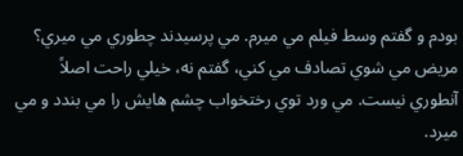بودم و گفتم وسط فيلم مي ميرم. مي پرسيدند چطوري مي ميري؟ مريض مي شوي تصادف مي کني، گفتم نه، خيلي راحت اصلاً آنطوري نيست. مي ورد توي رختخواب چشم هايش را مي بندد و مي ميرد.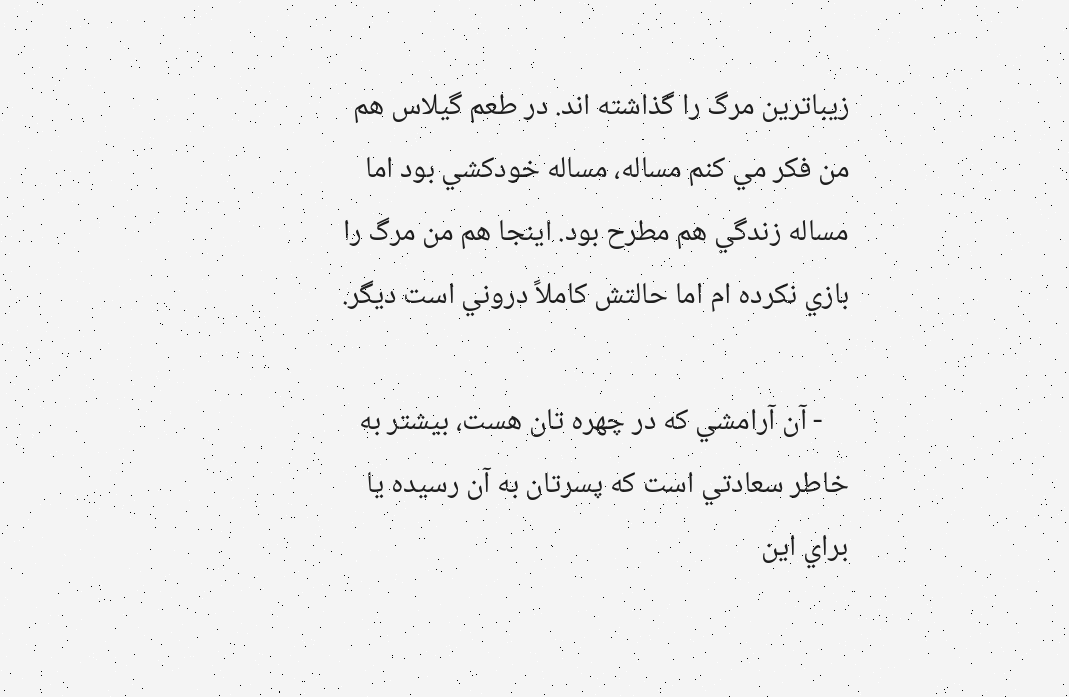زيباترين مرگ را گذاشته اند. در طعم گيلاس هم من فکر مي کنم مساله، مساله خودکشي بود اما مساله زندگي هم مطرح بود. اينجا هم من مرگ را بازي نکرده ام اما حالتش کاملاً دروني است ديگر.

    - آن آرامشي که در چهره تان هست، بيشتر به خاطر سعادتي است که پسرتان به آن رسيده يا براي اين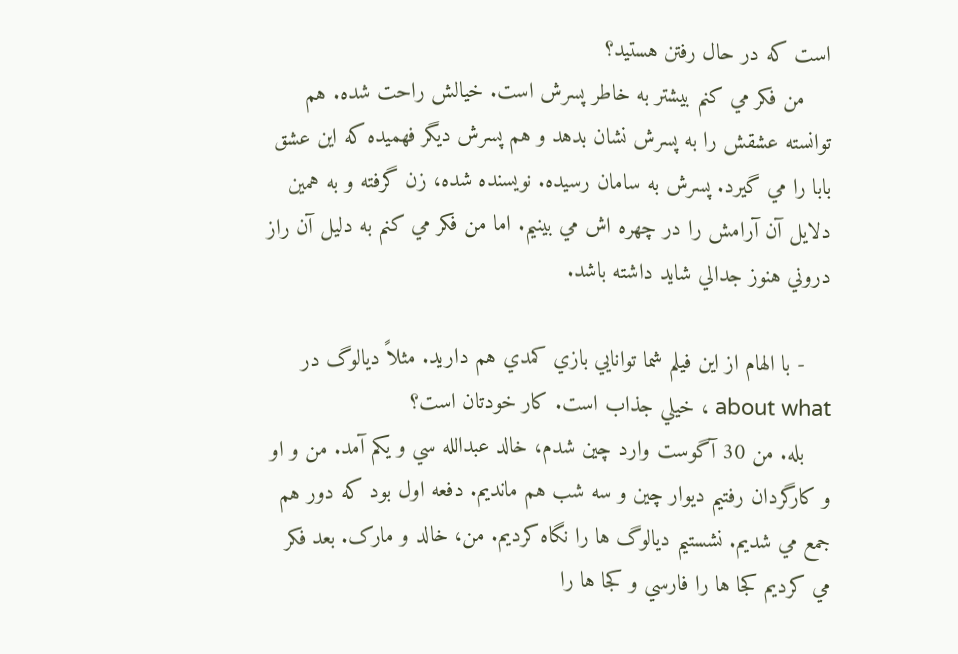است که در حال رفتن هستيد؟
    من فکر مي کنم بيشتر به خاطر پسرش است. خيالش راحت شده. هم توانسته عشقش را به پسرش نشان بدهد و هم پسرش ديگر فهميده که اين عشق بابا را مي گيرد. پسرش به سامان رسيده. نويسنده شده، زن گرفته و به همين دلايل آن آرامش را در چهره اش مي بينيم. اما من فکر مي کنم به دليل آن راز دروني هنوز جدالي شايد داشته باشد.

    - با الهام از اين فيلم شما توانايي بازي کمدي هم داريد. مثلاً ديالوگ در about what ، خيلي جذاب است. کار خودتان است؟
    بله. من 30 آگوست وارد چين شدم، خالد عبدالله سي و يکم آمد. من و او و کارگردان رفتيم ديوار چين و سه شب هم مانديم. دفعه اول بود که دور هم جمع مي شديم. نشستيم ديالوگ ها را نگاه کرديم. من، خالد و مارک. بعد فکر مي کرديم کجا ها را فارسي و کجا ها را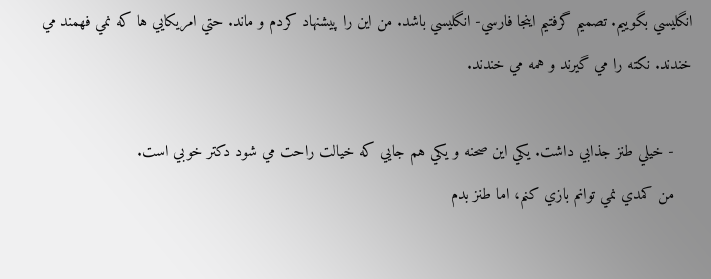انگليسي بگوييم. تصميم گرفتيم اينجا فارسي- انگليسي باشد. من اين را پيشنهاد کردم و ماند. حتي امريکايي ها که نمي فهمند مي خندند. نکته را مي گيرند و همه مي خندند.

    - خيلي طنز جذابي داشت. يکي اين صحنه و يکي هم جايي که خيالت راحت مي شود دکتر خوبي است.
    من کمدي نمي توانم بازي کنم، اما طنز بدم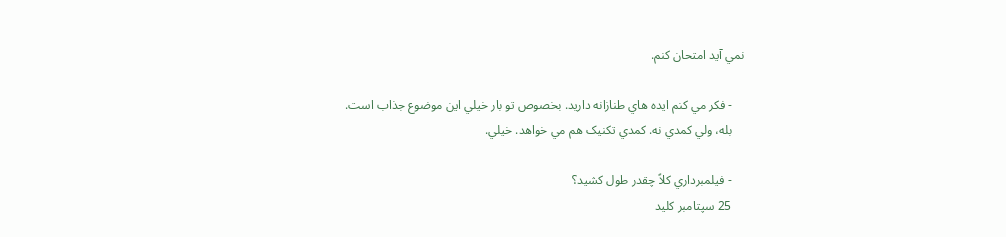نمي آيد امتحان کنم.

    - فکر مي کنم ايده هاي طنازانه داريد. بخصوص تو بار خيلي اين موضوع جذاب است.
    بله، ولي کمدي نه. کمدي تکنيک هم مي خواهد. خيلي.

    - فيلمبرداري کلاً چقدر طول کشيد؟
    25 سپتامبر کليد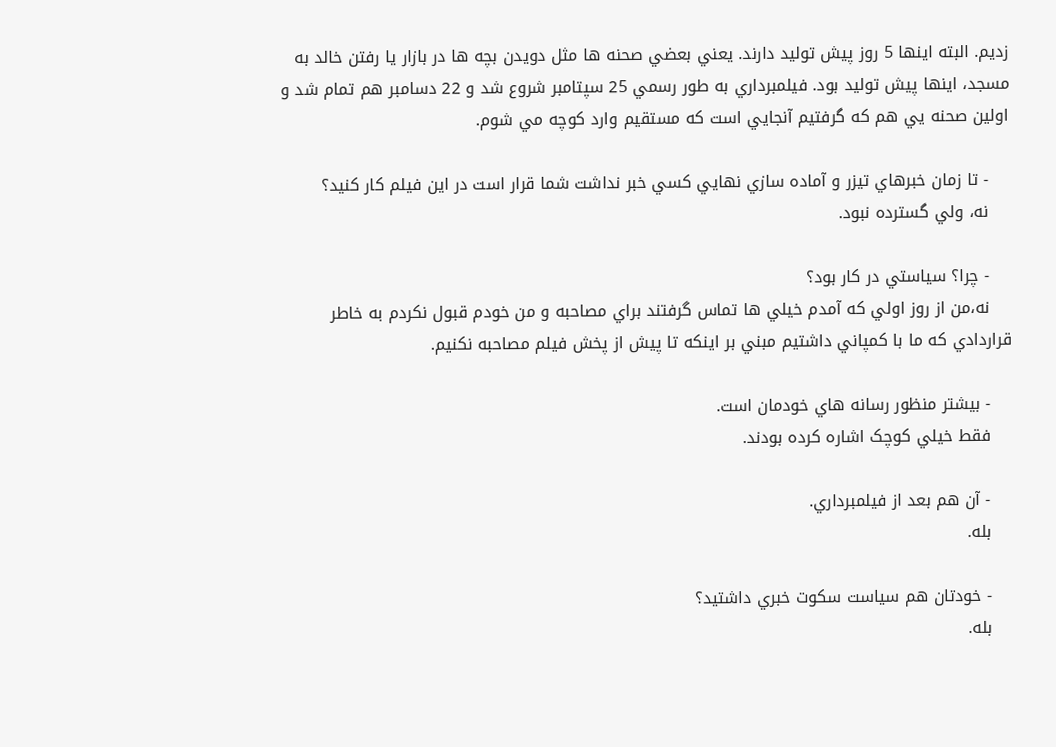زديم. البته اينها 5 روز پيش توليد دارند. يعني بعضي صحنه ها مثل دويدن بچه ها در بازار يا رفتن خالد به مسجد، اينها پيش توليد بود. فيلمبرداري به طور رسمي 25 سپتامبر شروع شد و 22 دسامبر هم تمام شد و اولين صحنه يي هم که گرفتيم آنجايي است که مستقيم وارد کوچه مي شوم.

    - تا زمان خبرهاي تيزر و آماده سازي نهايي کسي خبر نداشت شما قرار است در اين فيلم کار کنيد؟
    نه، ولي گسترده نبود.

    - چرا؟ سياستي در کار بود؟
    نه،من از روز اولي که آمدم خيلي ها تماس گرفتند براي مصاحبه و من خودم قبول نکردم به خاطر قراردادي که ما با کمپاني داشتيم مبني بر اينکه تا پيش از پخش فيلم مصاحبه نکنيم.

    - بيشتر منظور رسانه هاي خودمان است.
    فقط خيلي کوچک اشاره کرده بودند.

    - آن هم بعد از فيلمبرداري.
    بله.

    - خودتان هم سياست سکوت خبري داشتيد؟
    بله.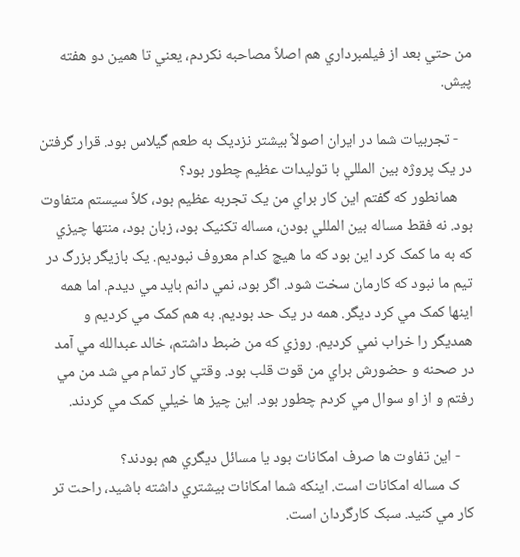من حتي بعد از فيلمبرداري هم اصلاً مصاحبه نکردم، يعني تا همين دو هفته پيش.

    - تجربيات شما در ايران اصولاً بيشتر نزديک به طعم گيلاس بود. قرار گرفتن در يک پروژه بين المللي با توليدات عظيم چطور بود؟
    همانطور که گفتم اين کار براي من يک تجربه عظيم بود، کلاً سيستم متفاوت بود. نه فقط مساله بين المللي بودن، مساله تکنيک بود، زبان بود، منتها چيزي که به ما کمک کرد اين بود که ما هيچ کدام معروف نبوديم. يک بازيگر بزرگ در تيم ما نبود که کارمان سخت شود. اگر بود، نمي دانم بايد مي ديدم. اما همه اينها کمک مي کرد ديگر. همه در يک حد بوديم. به هم کمک مي کرديم و همديگر را خراب نمي کرديم. روزي که من ضبط داشتم، خالد عبدالله مي آمد در صحنه و حضورش براي من قوت قلب بود. وقتي کار تمام مي شد من مي رفتم و از او سوال مي کردم چطور بود. اين چيز ها خيلي کمک مي کردند.

    - اين تفاوت ها صرف امکانات بود يا مسائل ديگري هم بودند؟
    ک مساله امکانات است. اينکه شما امکانات بيشتري داشته باشيد، راحت تر کار مي کنيد. سبک کارگردان است.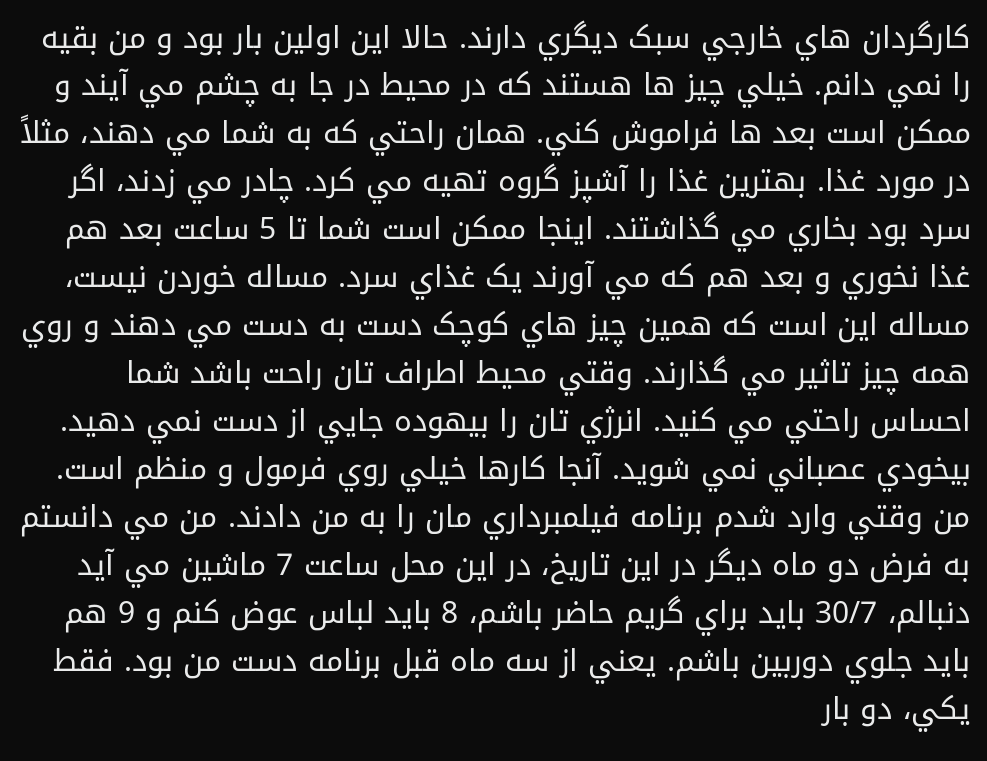کارگردان هاي خارجي سبک ديگري دارند. حالا اين اولين بار بود و من بقيه را نمي دانم. خيلي چيز ها هستند که در محيط در جا به چشم مي آيند و ممکن است بعد ها فراموش کني. همان راحتي که به شما مي دهند، مثلاً در مورد غذا. بهترين غذا را آشپز گروه تهيه مي کرد. چادر مي زدند، اگر سرد بود بخاري مي گذاشتند. اينجا ممکن است شما تا 5 ساعت بعد هم غذا نخوري و بعد هم که مي آورند يک غذاي سرد. مساله خوردن نيست، مساله اين است که همين چيز هاي کوچک دست به دست مي دهند و روي همه چيز تاثير مي گذارند. وقتي محيط اطراف تان راحت باشد شما احساس راحتي مي کنيد. انرژي تان را بيهوده جايي از دست نمي دهيد. بيخودي عصباني نمي شويد. آنجا کارها خيلي روي فرمول و منظم است. من وقتي وارد شدم برنامه فيلمبرداري مان را به من دادند. من مي دانستم به فرض دو ماه ديگر در اين تاريخ، در اين محل ساعت 7 ماشين مي آيد دنبالم، 30/7 بايد براي گريم حاضر باشم، 8 بايد لباس عوض کنم و 9 هم بايد جلوي دوربين باشم. يعني از سه ماه قبل برنامه دست من بود. فقط يکي، دو بار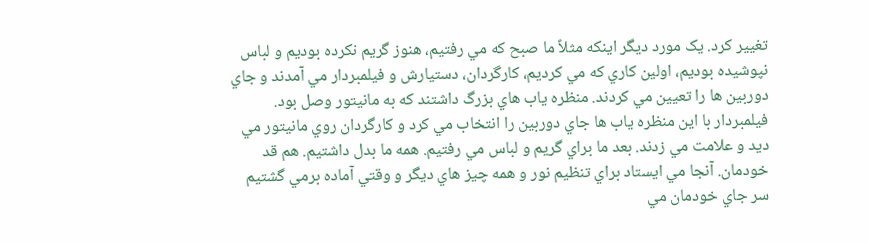تغيير کرد. يک مورد ديگر اينکه مثلاً ما صبح که مي رفتيم، هنوز گريم نکرده بوديم و لباس نپوشيده بوديم، اولين کاري که مي کرديم، کارگردان، دستيارش و فيلمبردار مي آمدند و جاي دوربين ها را تعيين مي کردند. منظره ياب هاي بزرگ داشتند که به مانيتور وصل بود. فيلمبردار با اين منظره ياب ها جاي دوربين را انتخاب مي کرد و کارگردان روي مانيتور مي ديد و علامت مي زدند. بعد ما براي گريم و لباس مي رفتيم. همه ما بدل داشتيم. هم قد خودمان. آنجا مي ايستاد براي تنظيم نور و همه چيز هاي ديگر و وقتي آماده برمي گشتيم سر جاي خودمان مي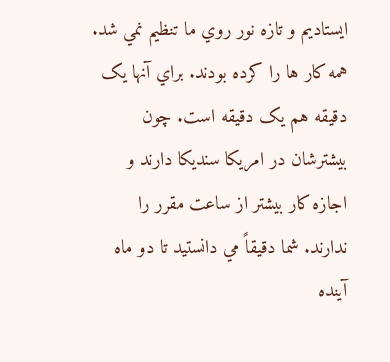ايستاديم و تازه نور روي ما تنظيم نمي شد. همه کار ها را کرده بودند. براي آنها يک دقيقه هم يک دقيقه است. چون بيشترشان در امريکا سنديکا دارند و اجازه کار بيشتر از ساعت مقرر را ندارند. شما دقيقاً مي دانستيد تا دو ماه آينده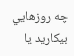چه روزهايي بيکاريد يا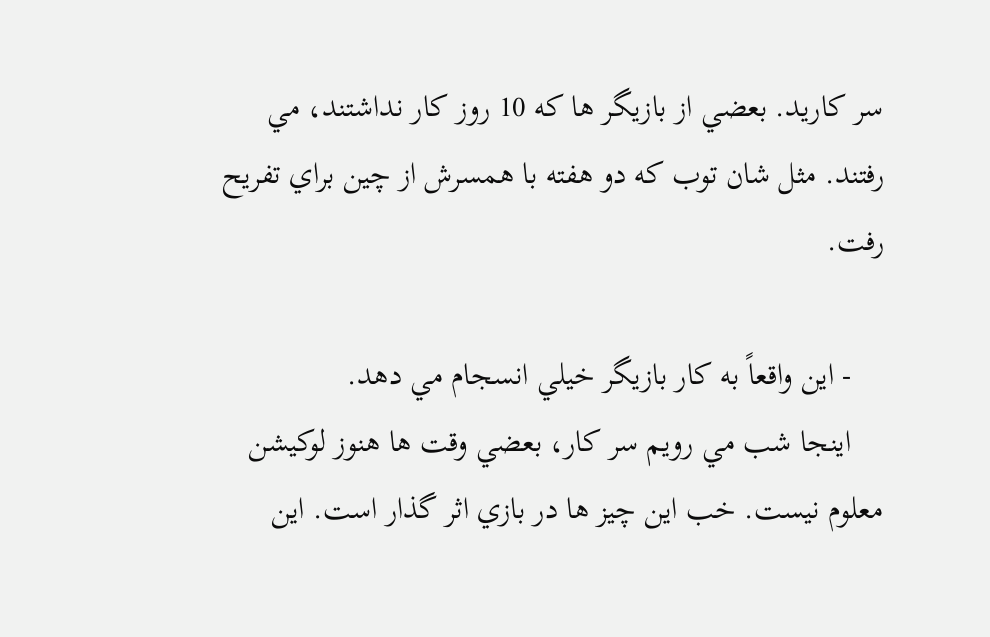سر کاريد. بعضي از بازيگر ها که 10 روز کار نداشتند، مي رفتند. مثل شان توب که دو هفته با همسرش از چين براي تفريح رفت.

    - اين واقعاً به کار بازيگر خيلي انسجام مي دهد.
    اينجا شب مي رويم سر کار، بعضي وقت ها هنوز لوکيشن معلوم نيست. خب اين چيز ها در بازي اثر گذار است. اين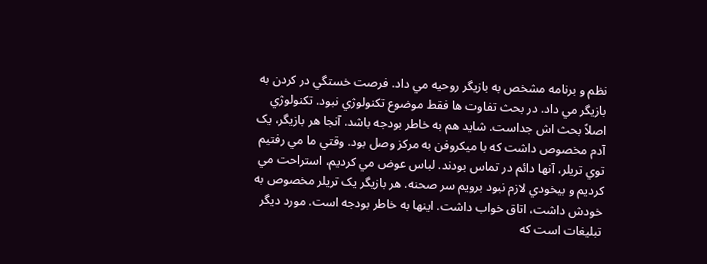نظم و برنامه مشخص به بازيگر روحيه مي داد. فرصت خستگي در کردن به بازيگر مي داد. در بحث تفاوت ها فقط موضوع تکنولوژي نبود. تکنولوژي اصلاً بحث اش جداست. شايد هم به خاطر بودجه باشد. آنجا هر بازيگر، يک آدم مخصوص داشت که با ميکروفن به مرکز وصل بود. وقتي ما مي رفتيم توي تريلر، آنها دائم در تماس بودند. لباس عوض مي کرديم، استراحت مي کرديم و بيخودي لازم نبود برويم سر صحنه. هر بازيگر يک تريلر مخصوص به خودش داشت، اتاق خواب داشت. اينها به خاطر بودجه است. مورد ديگر تبليغات است که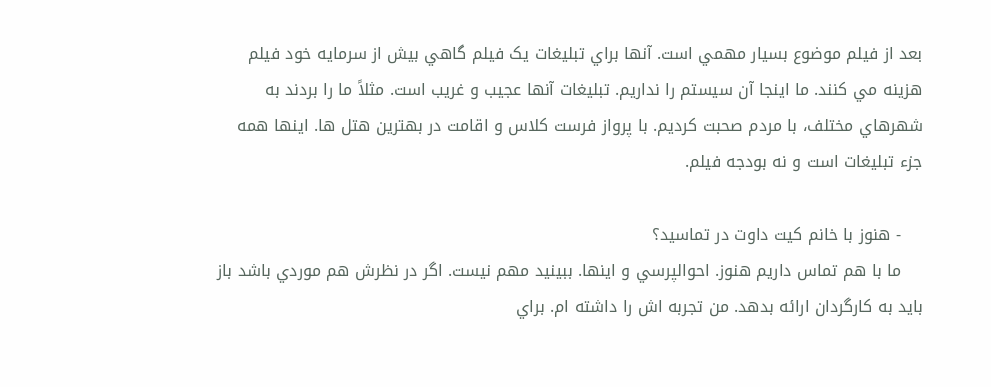بعد از فيلم موضوع بسيار مهمي است. آنها براي تبليغات يک فيلم گاهي بيش از سرمايه خود فيلم هزينه مي کنند. ما اينجا آن سيستم را نداريم. تبليغات آنها عجيب و غريب است. مثلاً ما را بردند به شهرهاي مختلف، با مردم صحبت کرديم. با پرواز فرست کلاس و اقامت در بهترين هتل ها. اينها همه جزء تبليغات است و نه بودجه فيلم.

    - هنوز با خانم کيت داوت در تماسيد؟
    ما با هم تماس داريم هنوز. احوالپرسي و اينها. ببينيد مهم نيست. اگر در نظرش هم موردي باشد باز بايد به کارگردان ارائه بدهد. من تجربه اش را داشته ام. براي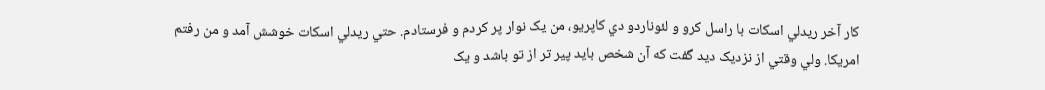کار آخر ريدلي اسکات با راسل کرو و لئوناردو دي کاپريو، من يک نوار پر کردم و فرستادم. حتي ريدلي اسکات خوشش آمد و من رفتم امريکا. ولي وقتي از نزديک ديد گفت که آن شخص بايد پير تر از تو باشد و يک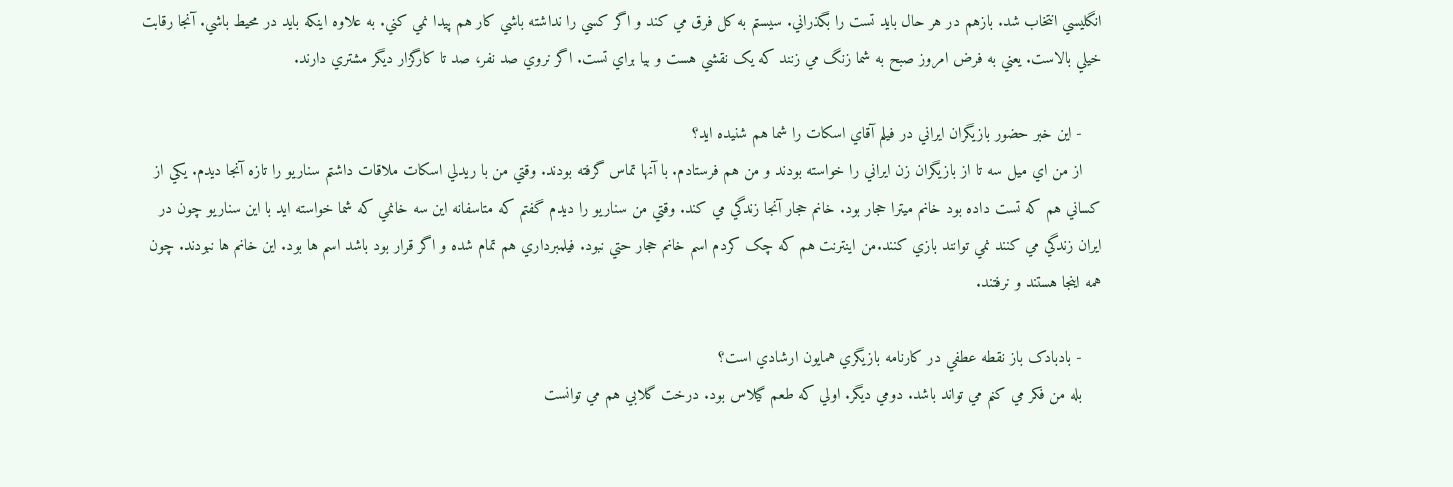انگليسي انتخاب شد. بازهم در هر حال بايد تست را بگذراني. سيستم به کل فرق مي کند و اگر کسي را نداشته باشي کار هم پيدا نمي کني. به علاوه اينکه بايد در محيط باشي. آنجا رقابت خيلي بالاست. يعني به فرض امروز صبح به شما زنگ مي زنند که يک نقشي هست و بيا براي تست. اگر نروي صد نفر، صد تا کارگزار ديگر مشتري دارند.

    - اين خبر حضور بازيگران ايراني در فيلم آقاي اسکات را شما هم شنيده ايد؟
    از من اي ميل سه تا از بازيگران زن ايراني را خواسته بودند و من هم فرستادم. با آنها تماس گرفته بودند. وقتي من با ريدلي اسکات ملاقات داشتم سناريو را تازه آنجا ديدم. يکي از کساني هم که تست داده بود خانم ميترا حجار بود. خانم حجار آنجا زندگي مي کند. وقتي من سناريو را ديدم گفتم که متاسفانه اين سه خانمي که شما خواسته ايد با اين سناريو چون در ايران زندگي مي کنند نمي توانند بازي کنند.من اينترنت هم که چک کردم اسم خانم حجار حتي نبود. فيلمبرداري هم تمام شده و اگر قرار بود باشد اسم ها بود. اين خانم ها نبودند. چون همه اينجا هستند و نرفتند.

    - بادبادک باز نقطه عطفي در کارنامه بازيگري همايون ارشادي است؟
    بله من فکر مي کنم مي تواند باشد. دومي ديگر. اولي که طعم گيلاس بود. درخت گلابي هم مي توانست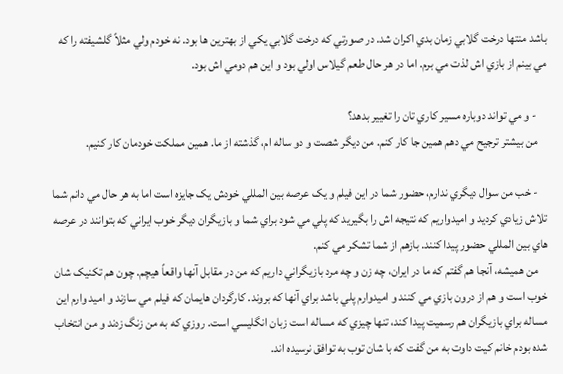باشد منتها درخت گلابي زمان بدي اکران شد. در صورتي که درخت گلابي يکي از بهترين ها بود. نه خودم ولي مثلاً گلشيفته را که مي بينم از بازي اش لذت مي برم. اما در هر حال طعم گيلاس اولي بود و اين هم دومي اش بود.

    - و مي تواند دوباره مسير کاري تان را تغيير بدهد؟
    من بيشتر ترجيح مي دهم همين جا کار کنم. من ديگر شصت و دو ساله ام، گذشته از ما. همين مملکت خودمان کار کنيم.

    - خب من سوال ديگري ندارم، حضور شما در اين فيلم و يک عرصه بين المللي خودش يک جايزه است اما به هر حال مي دانم شما تلاش زيادي کرديد و اميدواريم که نتيجه اش را بگيريد که پلي مي شود براي شما و بازيگران ديگر خوب ايراني که بتوانند در عرصه هاي بين المللي حضور پيدا کنند. بازهم از شما تشکر مي کنم.
    من هميشه، آنجا هم گفتم که ما در ايران، چه زن و چه مرد بازيگراني داريم که من در مقابل آنها واقعاً هيچم. چون هم تکنيک شان خوب است و هم از درون بازي مي کنند و اميدوارم پلي باشد براي آنها که بروند. کارگردان هايمان که فيلم مي سازند و اميد وارم اين مساله براي بازيگران هم رسميت پيدا کند، تنها چيزي که مساله است زبان انگليسي است. روزي که به من زنگ زدند و من انتخاب شده بودم خانم کيت داوت به من گفت که با شان توب به توافق نرسيده اند.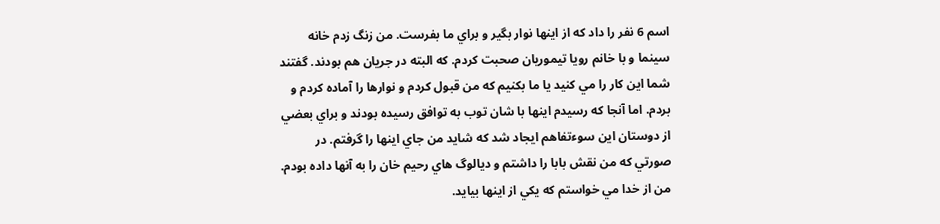اسم 6 نفر را داد که از اينها نوار بگير و براي ما بفرست. من زنگ زدم خانه سينما و با خانم رويا تيموريان صحبت کردم. که البته در جريان هم بودند. گفتند شما اين کار را مي کنيد يا ما بکنيم که من قبول کردم و نوارها را آماده کردم و بردم. اما آنجا که رسيدم اينها با شان توب به توافق رسيده بودند و براي بعضي از دوستان اين سوءتفاهم ايجاد شد که شايد من جاي اينها را گرفتم. در صورتي که من نقش بابا را داشتم و ديالوگ هاي رحيم خان را به آنها داده بودم. من از خدا مي خواستم که يکي از اينها بيايد.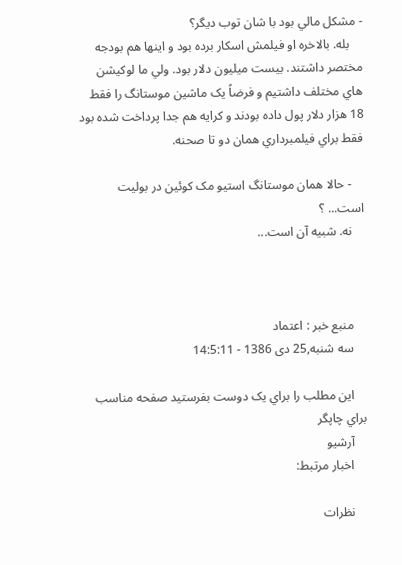- مشکل مالي بود با شان توب ديگر؟
    بله. بالاخره او فيلمش اسکار برده بود و اينها هم بودجه مختصر داشتند. بيست ميليون دلار بود. ولي ما لوکيشن هاي مختلف داشتيم و فرضاً يک ماشين موستانگ را فقط 18 هزار دلار پول داده بودند و کرايه هم جدا پرداخت شده بود فقط براي فيلمبرداري همان دو تا صحنه.

    - حالا همان موستانگ استيو مک کوئين در بوليت است... ؟
    نه. شبيه آن است...



    منبع خبر : اعتماد
    سه شنبه,25 دی 1386 - 14:5:11

    اين مطلب را براي يک دوست بفرستيد صفحه مناسب براي چاپگر
    آرشيو
    اخبار مرتبط:

    نظرات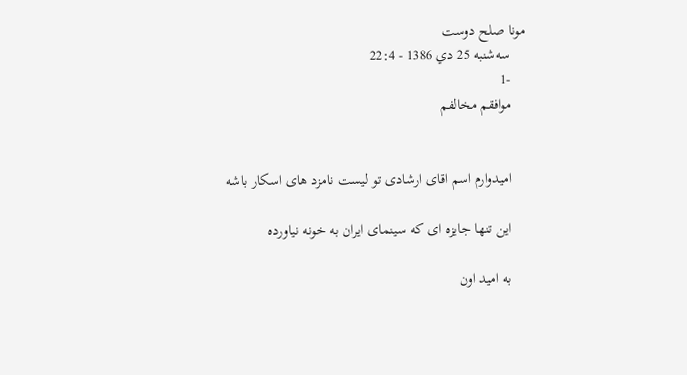مونا صلح دوست
    سه‌شنبه 25 دي 1386 - 22:4
    -1
    موافقم مخالفم


    امیدوارم اسم اقای ارشادی تو لیست نامزد های اسکار باشه

    این تنها جایزه ای که سینمای ایران به خونه نیاورده

    به امید اون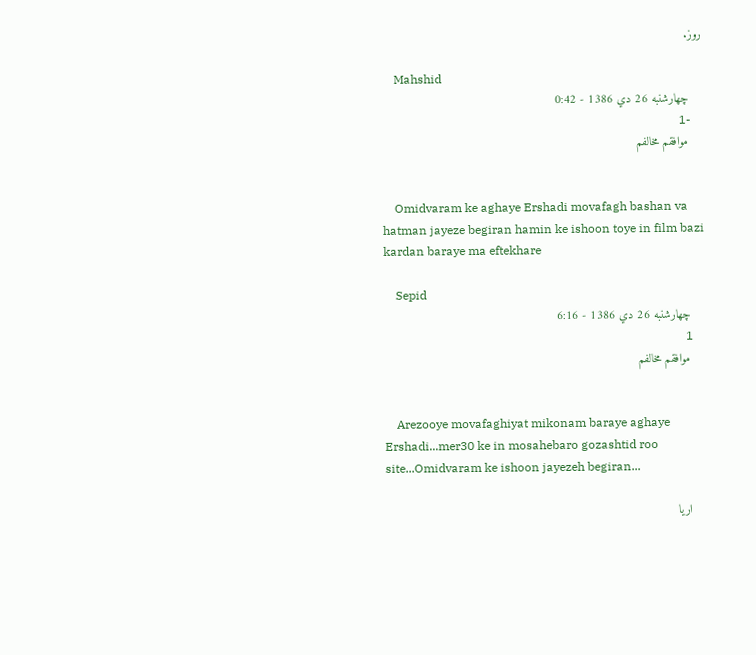روز.

    Mahshid
    چهارشنبه 26 دي 1386 - 0:42
    -1
    موافقم مخالفم


    Omidvaram ke aghaye Ershadi movafagh bashan va hatman jayeze begiran hamin ke ishoon toye in film bazi kardan baraye ma eftekhare

    Sepid
    چهارشنبه 26 دي 1386 - 6:16
    1
    موافقم مخالفم


    Arezooye movafaghiyat mikonam baraye aghaye Ershadi...mer30 ke in mosahebaro gozashtid roo site...Omidvaram ke ishoon jayezeh begiran...

    اریا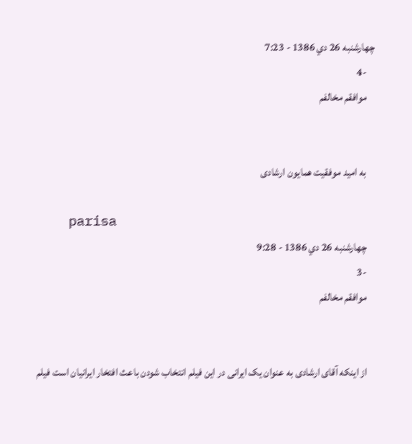چهارشنبه 26 دي 1386 - 7:23
    -4
    موافقم مخالفم


    به امید موفقیت همایون ارشادی

    parisa
    چهارشنبه 26 دي 1386 - 9:28
    -3
    موافقم مخالفم


    از اینکه آقای ارشادی به عنوان یک ایرانی در این فیلم انتخاب شودن باعث افتخار ایرانیان است فیلم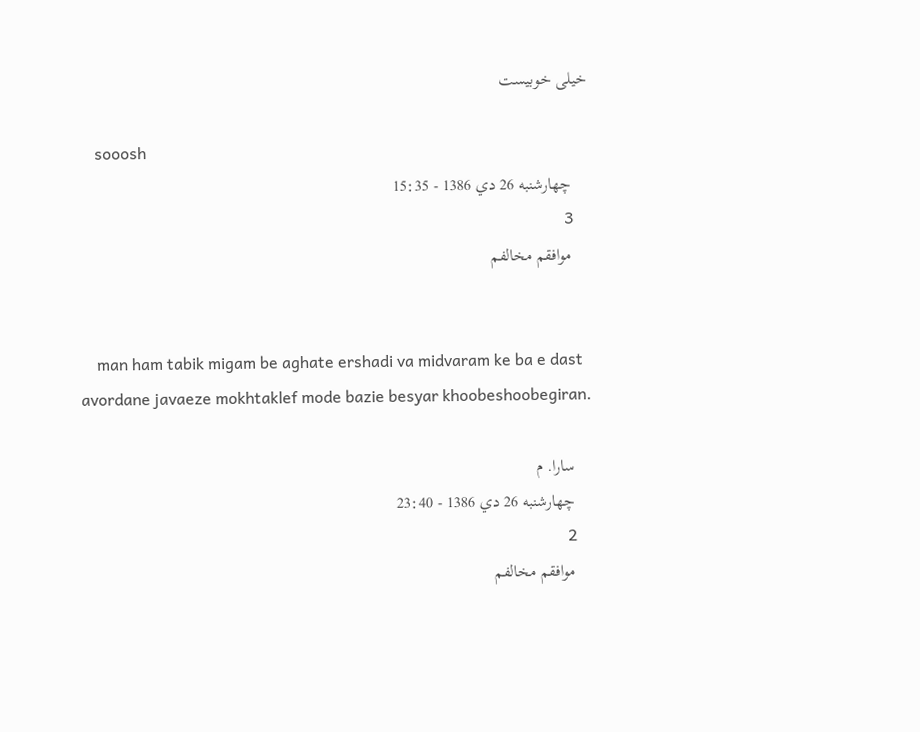خیلی خوبیست

    sooosh
    چهارشنبه 26 دي 1386 - 15:35
    3
    موافقم مخالفم


    man ham tabik migam be aghate ershadi va midvaram ke ba e dast avordane javaeze mokhtaklef mode bazie besyar khoobeshoobegiran.

    سارا. م
    چهارشنبه 26 دي 1386 - 23:40
    2
    موافقم مخالفم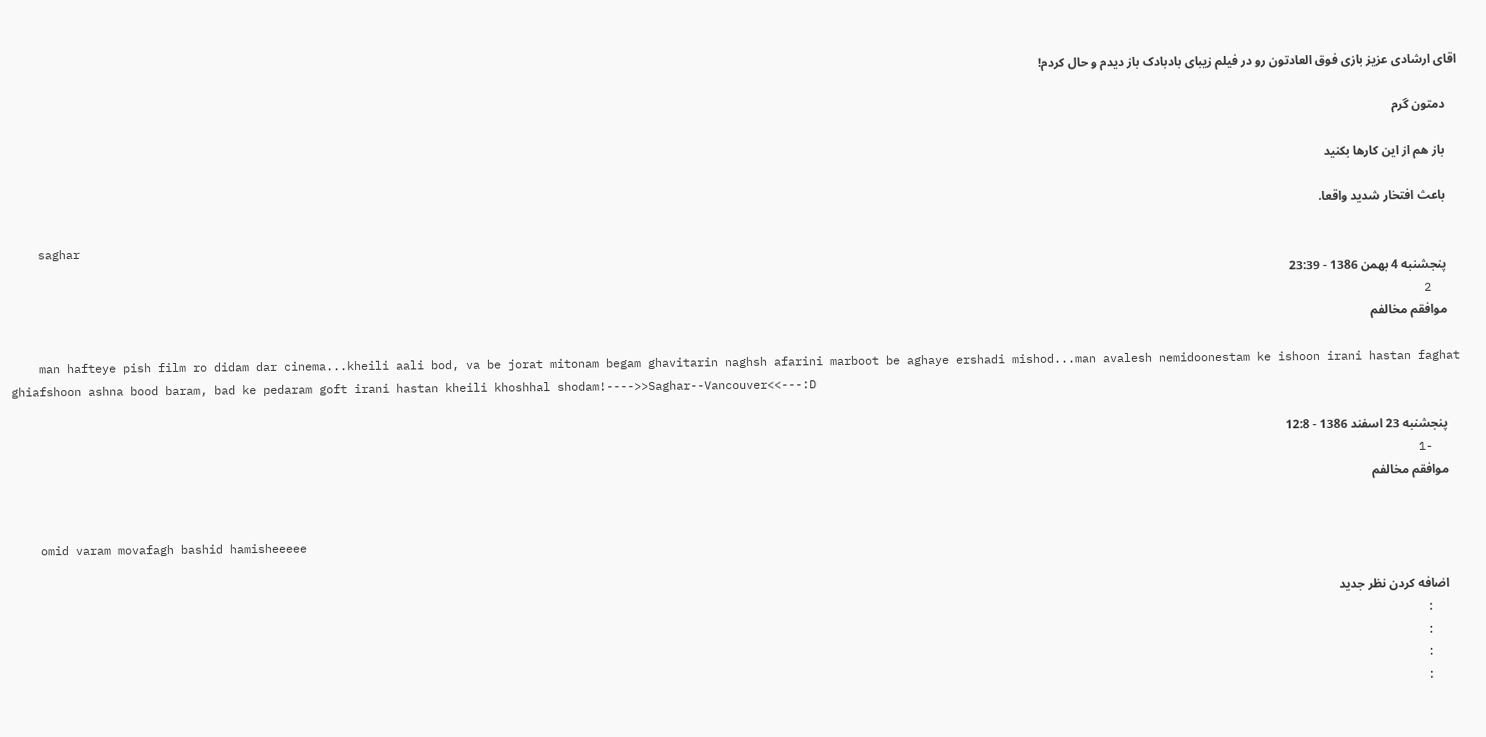اقای ارشادی عزیز بازی فوق العادتون رو در فیلم زیبای بادبادک باز دیدم و حال کردم!

    دمتون گرم

    باز هم از این کارها بکنید

    باعث افتخار شدید واقعا.

    saghar
    پنجشنبه 4 بهمن 1386 - 23:39
    2
    موافقم مخالفم

    man hafteye pish film ro didam dar cinema...kheili aali bod, va be jorat mitonam begam ghavitarin naghsh afarini marboot be aghaye ershadi mishod...man avalesh nemidoonestam ke ishoon irani hastan faghat ghiafshoon ashna bood baram, bad ke pedaram goft irani hastan kheili khoshhal shodam!---->>Saghar--Vancouver<<---:D

    پنجشنبه 23 اسفند 1386 - 12:8
    -1
    موافقم مخالفم


    omid varam movafagh bashid hamisheeeee

    اضافه کردن نظر جدید
    :
    :
    :
    :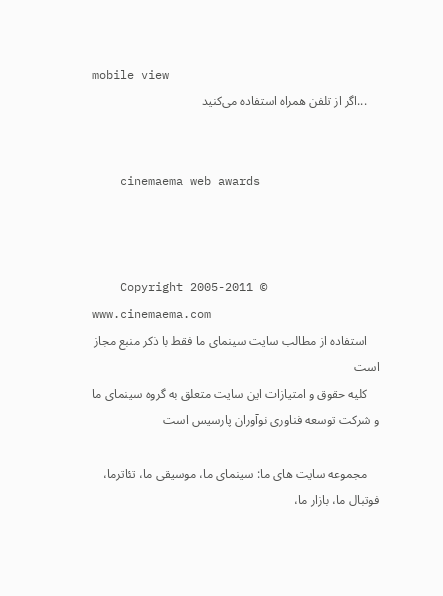mobile view
    ...اگر از تلفن همراه استفاده می‌کنید


    cinemaema web awards



    Copyright 2005-2011 © www.cinemaema.com
    استفاده از مطالب سایت سینمای ما فقط با ذکر منبع مجاز است
    کلیه حقوق و امتیازات این سایت متعلق به گروه سینمای ما و شرکت توسعه فناوری نوآوران پارسیس است

    مجموعه سایت های ما: سینمای ما، موسیقی ما، تئاترما، فوتبال ما، بازار ما،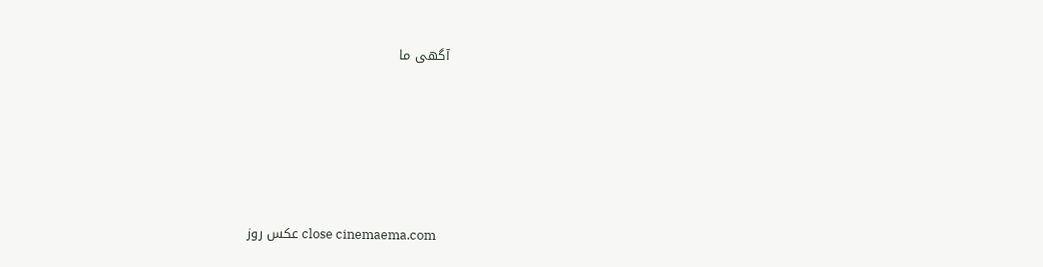آگهی ما






    close cinemaema.com عکس روز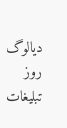دیالوگ روز تبلیغات